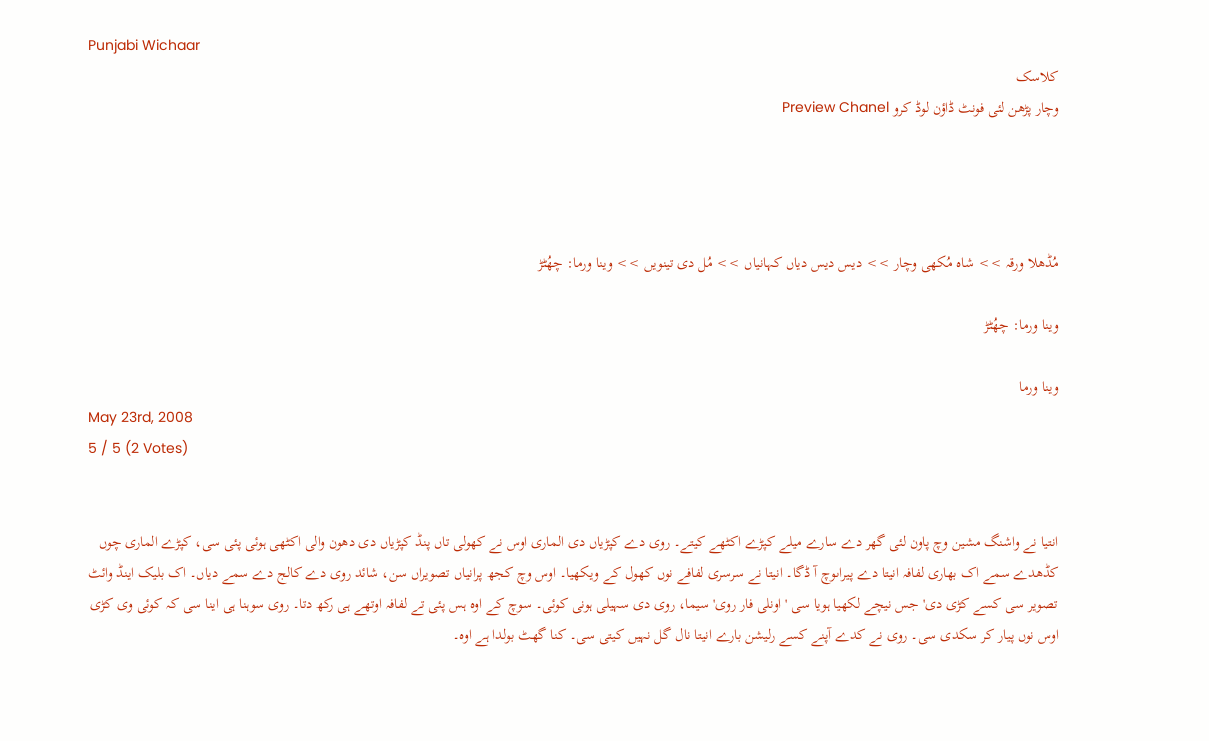Punjabi Wichaar
کلاسک
وچار پڑھن لئی فونٹ ڈاؤن لوڈ کرو Preview Chanel




مُڈھلا ورقہ >> شاہ مُکھی وچار >> دیس دیس دیاں کہانیاں >> مُل دی تینویں >> وینا ورما: چھُٹڑ

وینا ورما: چھُٹڑ

وینا ورما
May 23rd, 2008
5 / 5 (2 Votes)


انتیا نے واشنگ مشین وچ پاون لئی گھر دے سارے میلے کپڑے اکٹھے کیتے۔ روی دے کپڑیاں دی الماری اوس نے کھولی تاں پنڈ کپڑیاں دی دھون والی اکٹھی ہوئی پئی سی، کپڑے الماری چوں کڈھدے سمے اک بھاری لفافہ انیتا دے پیراںوچ آ ڈگا۔ انیتا نے سرسری لفافے نوں کھول کے ویکھیا۔ اوس وچ کجھ پرانیاں تصویراں سن، شائد روی دے کالج دے سمے دیاں۔ اک بلیک اینڈ وائٹ تصویر سی کسے کڑی دی' جس نیچے لکھیا ہویا سی ' اونلی فار روی' سیما، روی دی سہیلی ہونی کوئی۔ سوچ کے اوہ ہس پئی تے لفافہ اوتھے ہی رکھ دتا۔ روی سوہنا ہی اینا سی کہ کوئی وی کڑی اوس نوں پیار کر سکدی سی۔ روی نے کدے آپنے کسے رلیشن بارے انیتا نال گل نہیں کیتی سی۔ کنا گھٹ بولدا ہے اوہ۔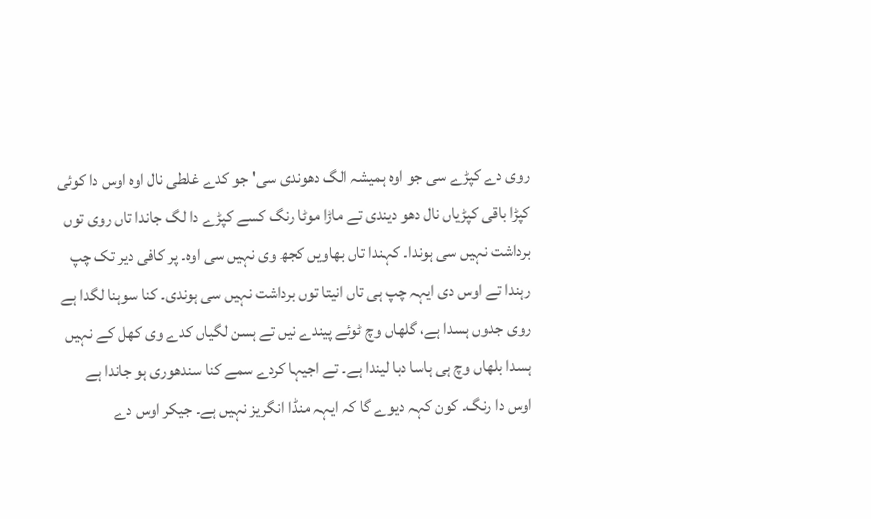روی دے کپڑے سی جو اوہ ہمیشہ الگ دھوندی سی' جو کدے غلطی نال اوہ اوس دا کوئی کپڑا باقی کپڑیاں نال دھو دیندی تے ماڑا موٹا رنگ کسے کپڑے دا لگ جاندا تاں روی توں برداشت نہیں سی ہوندا۔ کہندا تاں بھاویں کجھ وی نہیں سی اوہ۔ پر کافی دیر تک چپ رہندا تے اوس دی ایہہ چپ ہی تاں انیتا توں برداشت نہیں سی ہوندی۔ کنا سوہنا لگدا ہے روی جدوں ہسدا ہے، گلھاں وچ ٹوئے پیندے نیں تے ہسن لگیاں کدے وی کھل کے نہیں ہسدا بلھاں وچ ہی ہاسا دبا لیندا ہے۔ تے اجیہا کردے سمے کنا سندھوری ہو جاندا ہے اوس دا رنگ۔ کون کہہ دیوے گا کہ ایہہ منڈا انگریز نہیں ہے۔ جیکر اوس دے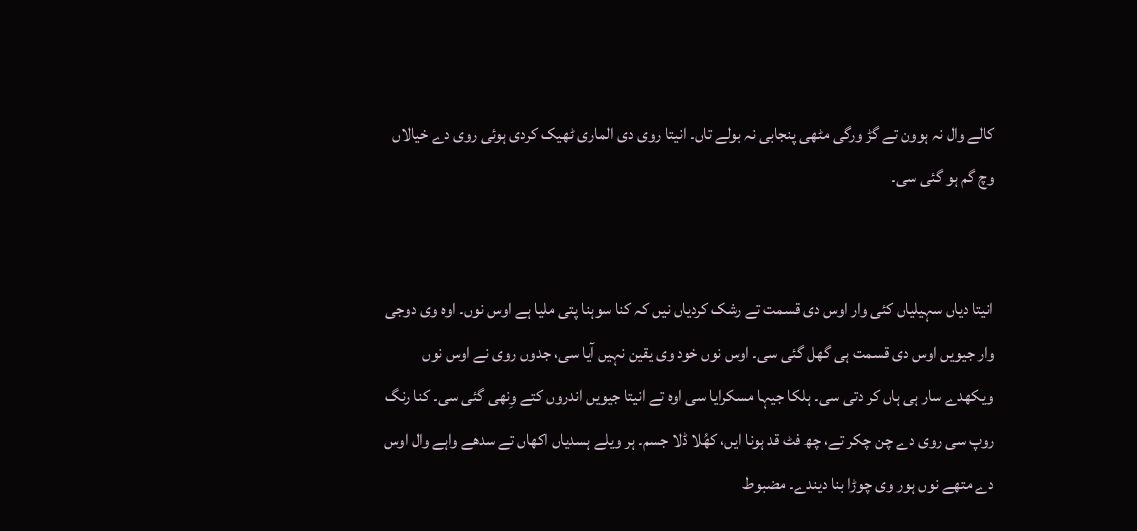کالے وال نہ ہوون تے گڑ ورگی مٹھی پنجابی نہ بولے تاں۔ انیتا روی دی الماری ٹھیک کردی ہوئی روی دے خیالاں وچ گم ہو گئی سی۔


انیتا دیاں سہیلیاں کئی وار اوس دی قسمت تے رشک کردیاں نیں کہ کنا سوہنا پتی ملیا ہے اوس نوں۔ اوہ وی دوجی وار جیویں اوس دی قسمت ہی گھل گئی سی۔ اوس نوں خود وی یقین نہیں آیا سی، جدوں روی نے اوس نوں ویکھدے سار ہی ہاں کر دتی سی۔ ہلکا جیہا مسکرایا سی اوہ تے انیتا جیویں اندروں کتے وِنھی گئی سی۔ کنا رنگ روپ سی روی دے چن چکر تے، چھ فٹ قد ہونا ایں، کھُلا ڈلا جسم۔ ہر ویلے ہسدیاں اکھاں تے سدھے واہے وال اوس دے متھے نوں ہور وی چوڑا بنا دیندے۔ مضبوط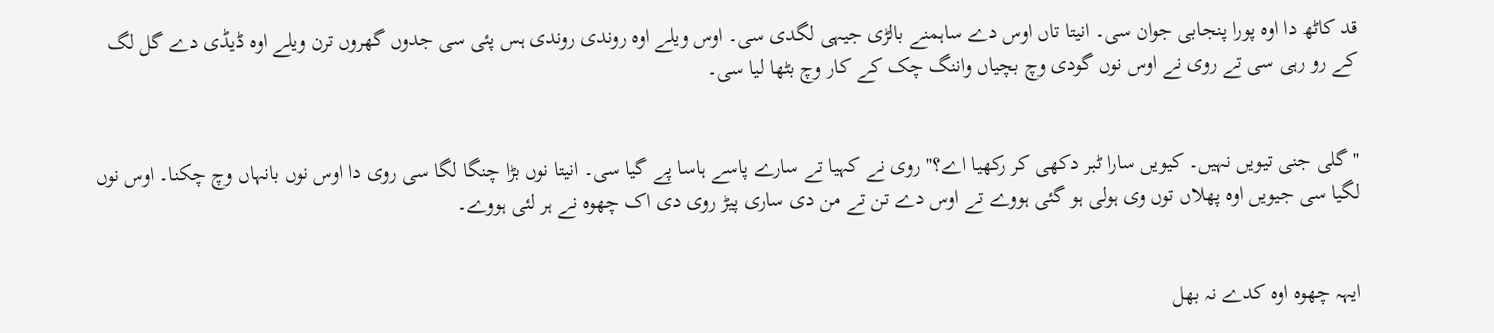قد کاٹھ دا اوہ پورا پنجابی جوان سی۔ انیتا تاں اوس دے ساہمنے بالڑی جیہی لگدی سی۔ اوس ویلے اوہ روندی روندی ہس پئی سی جدوں گھروں ترن ویلے اوہ ڈیڈی دے گل لگ کے رو رہی سی تے روی نے اوس نوں گودی وچ بچیاں واننگ چک کے کار وچ بٹھا لیا سی۔


'' گلی جنی تیویں نہیں۔ کیویں سارا ٹبر دکھی کر رکھیا اے؟'' روی نے کہیا تے سارے پاسے ہاسا پے گیا سی۔ انیتا نوں بڑا چنگا لگا سی روی دا اوس نوں بانہاں وچ چکنا۔ اوس نوں لگیا سی جیویں اوہ پھلاں توں وی ہولی ہو گئی ہووے تے اوس دے تن تے من دی ساری پیڑ روی دی اک چھوہ نے ہر لئی ہووے۔


ایہہ چھوہ اوہ کدے نہ بھل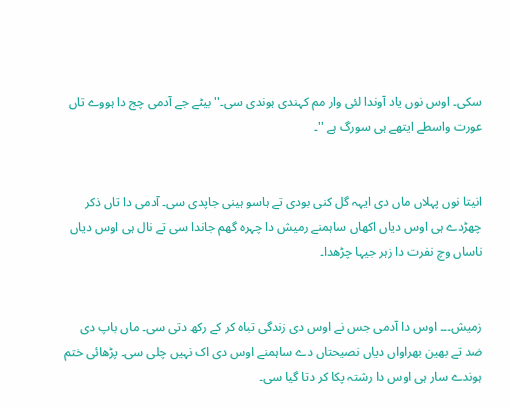سکی۔ اوس نوں یاد آوندا لئی وار مم کہندی ہوندی سی۔'' بیٹے جے آدمی چج دا ہووے تاں عورت واسطے ایتھے ہی سورگ ہے ''۔


انیتا نوں پہلاں ماں دی ایہہ گل کنی بودی تے ہاسو ہینی جاپدی سی۔ آدمی دا تاں ذکر چھڑدے ہی اوس دیاں اکھاں ساہمنے رمیش دا چہرہ گھم جاندا سی تے نال ہی اوس دیاں ناساں وچ نفرت دا زہر جیہا چڑھدا۔


زمیش۔۔۔ اوس دا آدمی جس نے اوس دی زندگی تباہ کر کے رکھ دتی سی۔ ماں باپ دی ضد تے بھین بھراواں دیاں نصیحتاں دے ساہمنے اوس دی اک نہیں چلی سی۔ پڑھائی ختم ہوندے سار ہی اوس دا رشتہ پکا کر دتا گیا سی۔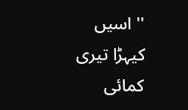'' اسیں کیہڑا تیری کمائی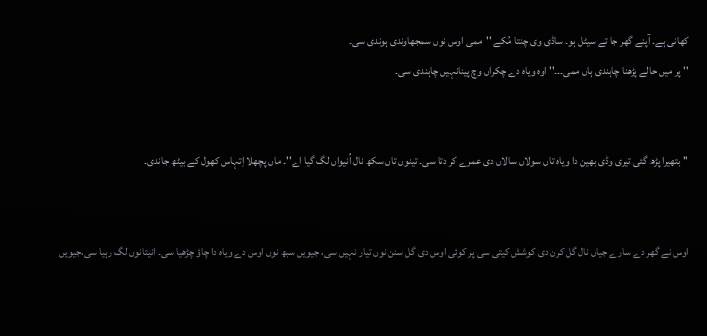کھانی ہے۔ آپنے گھر جا تے سیٹل ہو۔ ساڈی وی چنتا مُکے ''ممی اوس نوں سمجھاوندی ہوندی سی۔
'' پر میں حالے پڑھنا چاہندی ہاں ممی۔۔۔'' اوہ ویاہ دے چکراں وچ پینانہیں چاہندی سی۔


'' بتھیرا پڑھ گئی تیری وڈی بھین دا ویاہ تاں سولاں سالاں دی عمرے کر دتا سی۔ تینوں تاں سکھ نال اُنیواں لگ گیا اے''۔ ماں پچھلا اِتہاس کھول کے بیٹھ جاندی۔


اوس نے گھر دے سارے جیاں نال گل کرن دی کوشش کیتی سی پر کوئی اوس دی گل سنن نوں تیار نہیں سی، جیویں سبھ نوں اوس دے ویاہ دا چاؤ چڑھیا سی۔ انیتانوں لگ رہیا سی،جیویں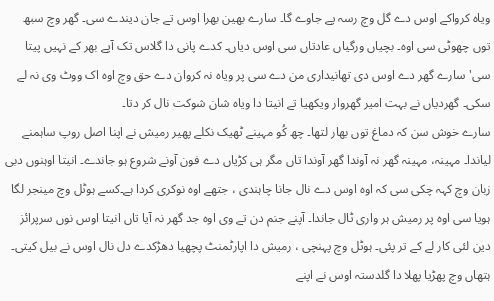ویاہ کرواکے اوس دے گل وچ رسہ پے جاوے گا۔ سارے بھین بھرا اوس تے جان دیندے سی۔ گھر وچ سبھ توں چھوٹی سی اوہ۔ بچیاں ورگیاں عادتاں سی اوس دیاں۔ کدے پانی دا گلاس تک آپے بھر کے نہیں پیتا سی' سارے گھر دے اوس دی تھانیداری من دے سی پر ویاہ نہ کروان دے حق وچ اوہ اک ووٹ وی نہ لے سکی۔ گھردیاں نے بہت امیر گھروار ویکھیا تے انیتا دا ویاہ شان شوکت نال کر دتا۔
سارے خوش سن کہ دماغ توں بھار لتھا۔ چھ کُو مہینے ٹھیک نکلے پھیر رمیش نے اپنا اصل روپ ساہمنے لیاندا۔ مہینہ، مہینہ گھر نہ آوندا گھر آوندا تاں مگر ہی کڑیاں دے فون آونے شروع ہو جاندے۔ انیتا اوہنوں دبی زبان وچ کہہ چکی سی کہ اوہ اوس دے نال جانا چاہندی ، جتھے اوہ نوکری کردا ہے۔کسے ہوٹل وچ مینجر لگا ہویا سی اوہ پر رمیش ہر واری ٹال جاندا۔ آپنے جنم دن تے وی اوہ جد گھر نہ آیا تاں انیتا اوس نوں سرپرائز دین لئی کار لے کے تر پئی۔ ہوٹل وچ پہنچی ، رمیش دا اپارٹمنٹ پچھیا دھڑکدے دل نال اوس نے بیل کیتی۔ ہتھاں وچ پھڑیا پھلا دا گلدستہ اوس نے اپنے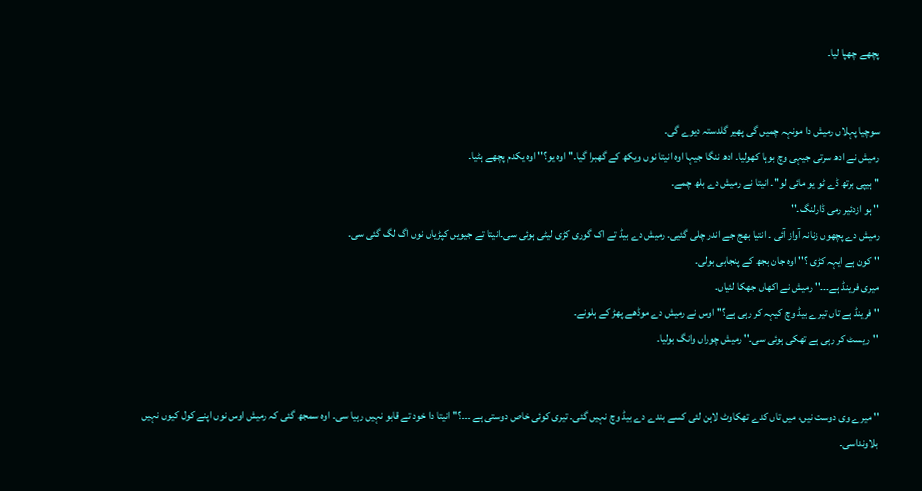پچھے چھپا لیا۔


سوچیا پہلاں رمیش دا مونہہ چمیں گی پھیر گلدستہ دیوے گی۔
رمیش نے ادھ سرتی جیہی وچ بوہا کھولیا۔ ادھ ننگا جیہا اوہ انیتا نوں ویکھ کے گھبرا گیا۔'' اوہ یو؟'' اوہ یکدم پچھے ہٹیا۔
'' ہیپی برتھ ڈے ٹو یو مائی لو''۔ انیتا نے رمیش دے بلھ چمے۔
'' ہو ازدئیر رمی ڈارلنگ۔''
رمیش دے پچھوں زنانہ آواز آئی ۔ انتیا بھج جے اندر چلی گئیی۔ رمیش دے بیڈ تے اک گوری کڑی لیٹی ہوئی سی۔انیتا تے جیویں کپڑیاں نوں اگ لگ گئی سی۔
'' کون ہے ایہہ کڑی ؟'' اوہ جان بجھ کے پنجابی بولی۔
میری فرینڈ ہے۔۔۔'' رمیش نے اکھاں جھکا لئیاں۔
'' فرینڈ ہے تاں تیرے بیڈ وچ کیہہ کر رہی ہے؟'' اوس نے رمیش دے موڈھے پھڑ کے ہلونے۔
''ریسٹ کر رہی ہے تھکی ہوئی سی۔'' رمیش چوراں وانگ بولیا۔


'' میرے وی دوست نیں، میں تاں کدے تھکاوٹ لاہن لئی کسے بندے دے بیڈ وچ نہیں گئی۔ تیری کوئی خاص دوستی ہے ۔۔۔؟'' انیتا دا خود تے قابو نہیں رہیا سی۔ اوہ سمجھ گئی کہ رمیش اوس نوں اپنے کول کیوں نہیں بلاونداسی۔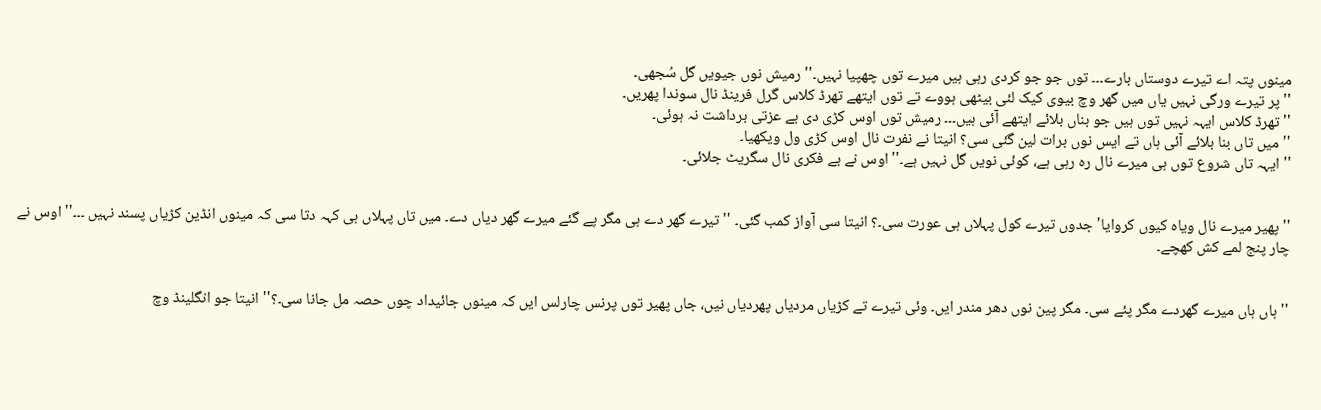مینوں پتہ اے تیرے دوستاں بارے۔۔۔ توں جو جو کردی رہی ہیں میرے توں چھپیا نہیں۔'' رمیش نوں جیویں گل سُجھی۔
'' پر تیرے ورگی نہیں یاں میں گھر وچ بیوی کیک لئی بیٹھی ہووے تے توں ایتھے تھرڈ کلاس گرل فرینڈ نال سوندا پھریں۔
'' تھرڈ کلاس ایہہ نہیں توں ہیں جو بناں بلائے ایتھے آئی ہیں۔۔۔ رمیش توں اوس کڑی دی بے عزتی برداشت نہ ہوئی۔
'' میں تاں بنا بلائے آئی ہاں تے ایس نوں برات لین گئی سی؟ انیتا نے نفرت نال اوس کڑی ول ویکھیا۔
'' ایہہ تاں شروع توں ہی میرے نال رہ رہی ہے، کوئی نویں گل نہیں ہے۔'' اوس نے بے فکری نال سگریٹ جلائی۔


'' پھیر میرے نال ویاہ کیوں کروایا' جدوں تیرے کول پہلاں ہی عورت سی۔؟ انیتا سی آواز کمب گئی۔ '' تیرے گھر دے ہی مگر پے گئے میرے گھر دیاں دے۔ میں تاں پہلاں ہی کہہ دتا سی کہ مینوں انڈین کڑیاں پسند نہیں ۔۔۔'' اوس نے چار پنج لمے کش کھچے۔


'' ہاں ہاں میرے گھردے مگر پئے سی۔ مگر پین نوں دھر مندر ایں۔ وئی تیرے تے کڑیاں مردیاں پھردیاں نیں، جاں پھیر توں پرنس چارلس ایں کہ مینوں جائیداد چوں حصہ مل جانا سی۔؟'' انیتا جو انگلینڈ وچ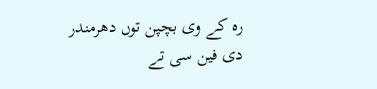رہ کے وی بچپن توں دھرمندر دی فین سی تے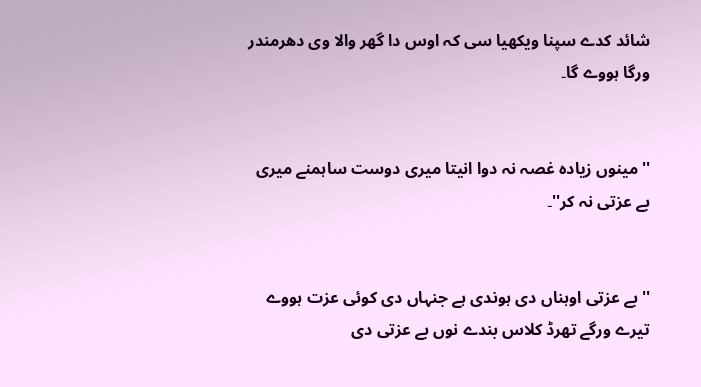شائد کدے سپنا ویکھیا سی کہ اوس دا گھر والا وی دھرمندر ورگا ہووے گا۔


'' مینوں زیادہ غصہ نہ دوا انیتا میری دوست ساہمنے میری بے عزتی نہ کر''۔


'' بے عزتی اوہناں دی ہوندی ہے جنہاں دی کوئی عزت ہووے تیرے ورگے تھرڈ کلاس بندے نوں بے عزتی دی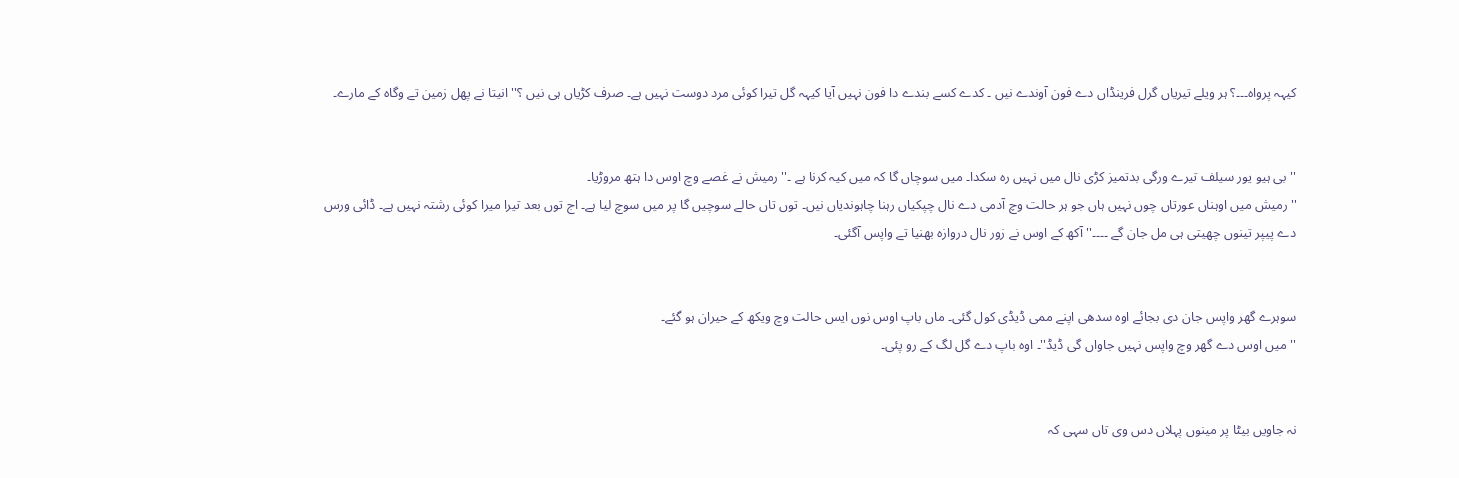کیہہ پرواہ۔۔۔؟ ہر ویلے تیریاں گرل فرینڈاں دے فون آوندے نیں ۔ کدے کسے بندے دا فون نہیں آیا کیہہ گل تیرا کوئی مرد دوست نہیں ہے۔ صرف کڑیاں ہی نیں ؟'' انیتا نے پھل زمین تے وگاہ کے مارے۔


'' بی ہیو یور سیلف تیرے ورگی بدتمیز کڑی نال میں نہیں رہ سکدا۔ میں سوچاں گا کہ میں کیہ کرنا ہے ۔'' رمیش نے غصے وچ اوس دا ہتھ مروڑیا۔
'' رمیش میں اوہناں عورتاں چوں نہیں ہاں جو ہر حالت وچ آدمی دے نال چپکیاں رہنا چاہوندیاں نیں۔ توں تاں حالے سوچیں گا پر میں سوچ لیا ہے۔ اج توں بعد تیرا میرا کوئی رشتہ نہیں ہے۔ ڈائی ورس دے پیپر تینوں چھیتی ہی مل جان گے ۔۔۔۔'' آکھ کے اوس نے زور نال دروازہ بھنیا تے واپس آگئی۔


سوہرے گھر واپس جان دی بجائے اوہ سدھی اپنے ممی ڈیڈی کول گئی۔ ماں باپ اوس نوں ایس حالت وچ ویکھ کے حیران ہو گئے۔
'' میں اوس دے گھر وچ واپس نہیں جاواں گی ڈیڈ''۔ اوہ باپ دے گل لگ کے رو پئی۔


نہ جاویں بیٹا پر مینوں پہلاں دس وی تاں سہی کہ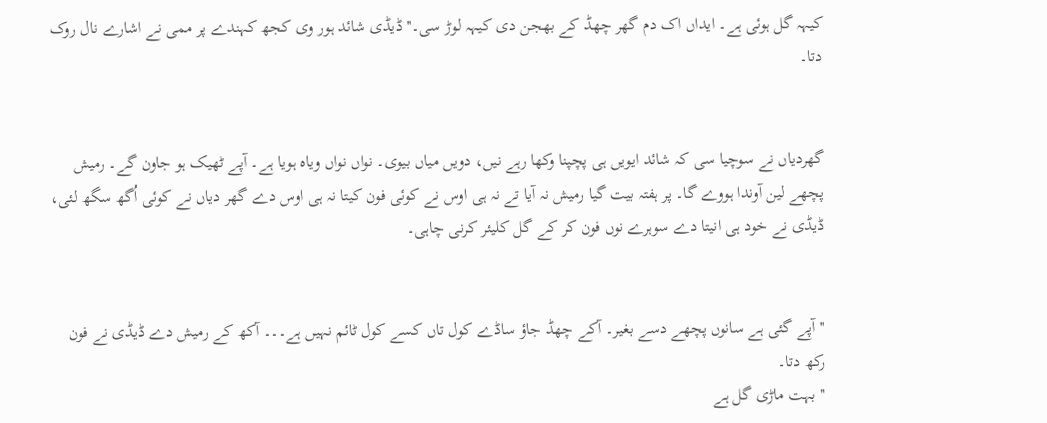کیہہ گل ہوئی ہے۔ ایداں اک دم گھر چھڈ کے بھجن دی کیہہ لوڑ سی۔'' ڈیڈی شائد ہور وی کجھ کہندے پر ممی نے اشارے نال روک دتا۔


گھردیاں نے سوچیا سی کہ شائد ایویں ہی پچپنا وکھا رہے نیں، دویں میاں بیوی۔ نواں نواں ویاہ ہویا ہے۔ آپے ٹھیک ہو جاون گے۔ رمیش پچھے لین آوندا ہووے گا۔ پر ہفتہ بیت گیا رمیش نہ آیا تے نہ ہی اوس نے کوئی فون کیتا نہ ہی اوس دے گھر دیاں نے کوئی اُگھ سگھ لئی، ڈیڈی نے خود ہی انیتا دے سوہرے نوں فون کر کے گل کلیئر کرنی چاہی۔


'' آپے گئی ہے سانوں پچھے دسے بغیر۔ آکے چھڈ جاؤ ساڈے کول تاں کسے کول ٹائم نہیں ہے۔۔۔ آکھ کے رمیش دے ڈیڈی نے فون رکھ دتا۔
'' بہت ماڑی گل ہے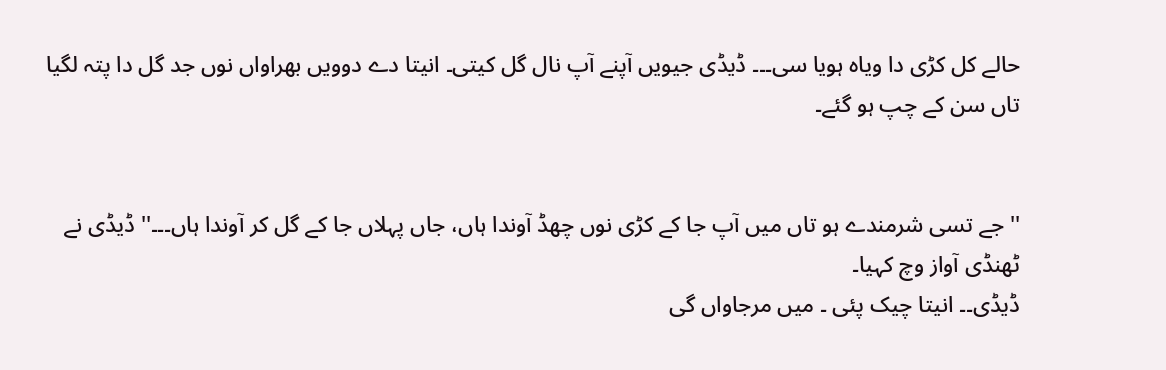حالے کل کڑی دا ویاہ ہویا سی۔۔۔ ڈیڈی جیویں آپنے آپ نال گل کیتی۔ انیتا دے دوویں بھراواں نوں جد گل دا پتہ لگیا تاں سن کے چپ ہو گئے۔


'' جے تسی شرمندے ہو تاں میں آپ جا کے کڑی نوں چھڈ آوندا ہاں، جاں پہلاں جا کے گل کر آوندا ہاں۔۔۔'' ڈیڈی نے ٹھنڈی آواز وچ کہیا۔
ڈیڈی۔۔ انیتا چیک پئی ۔ میں مرجاواں گی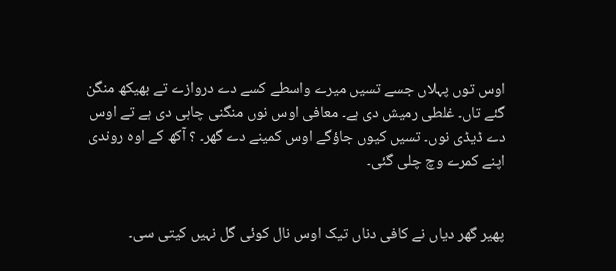اوس توں پہلاں جسے تسیں میرے واسطے کسے دے دروازے تے بھیکھ منگن گئے تاں۔ غلطی رمیش دی ہے۔ معافی اوس نوں منگنی چاہی دی ہے تے اوس دے ڈیڈی نوں۔ تسیں کیوں جاؤگے اوس کمینے دے گھر۔ ؟ آکھ کے اوہ روندی اپنے کمرے وچ چلی گئی۔


پھیر گھر دیاں نے کافی دناں تیک اوس نال کوئی گل نہیں کیتی سی۔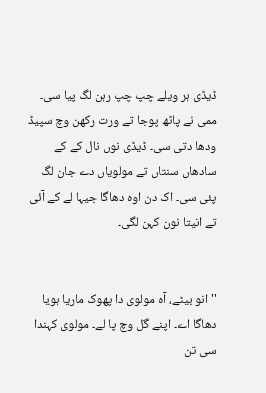ڈیڈی ہر ویلے چپ چپ رہن لگ پیا سی۔ ممی نے پاٹھ پوجا تے ورت رکھن وچ سپیڈ ودھا دتی سی۔ ڈیڈی نوں نال کے کے سادھاں سنتاں تے مولویاں دے جان لگ پئی سی۔ اک دن اوہ دھاگا جیہا لے کے آئی تے انیتا نون کہن لگی۔


'' انو بیٹے، آہ مولوی دا پھوک ماریا ہویا دھاگا اے۔ اپنے گل وچ پا لے۔ مولوی کہندا سی تن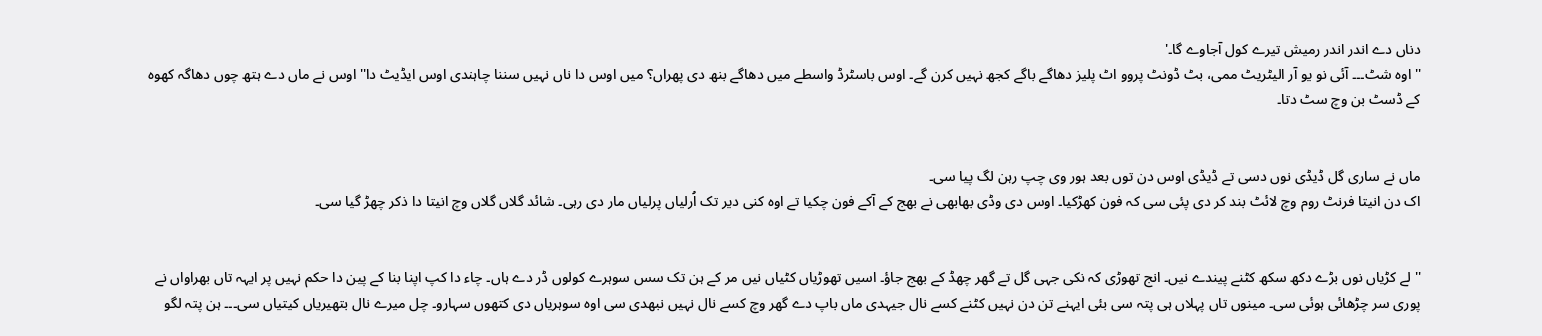دناں دے اندر اندر رمیش تیرے کول آجاوے گا۔'
'' اوہ شٹ۔۔۔ آئی نو یو آر الیٹریٹ ممی، بٹ ڈونٹ پروو اٹ پلیز دھاگے باگے کجھ نہیں کرن گے۔ اوس باسٹرڈ واسطے میں دھاگے بنھ دی پھراں؟ میں اوس دا ناں نہیں سننا چاہندی اوس ایڈیٹ دا'' اوس نے ماں دے ہتھ چوں دھاگہ کھوہ کے ڈسٹ بن وچ سٹ دتا۔


ماں نے ساری گل ڈیڈی نوں دسی تے ڈیڈی اوس دن توں بعد ہور وی چپ رہن لگ پیا سی۔
اک دن انیتا فرنٹ روم وچ لائٹ بند کر دی پئی سی کہ فون کھڑکیا۔ اوس دی وڈی بھابھی نے بھج کے آکے فون چکیا تے اوہ کنی دیر تک اُرلیاں پرلیاں مار دی رہی۔ شائد گلاں گلاں وچ انیتا دا ذکر چھڑ گیا سی۔


'' لے کڑیاں نوں بڑے دکھ سکھ کٹنے پیندے نیں۔ انج تھوڑی کہ نکی جہی گل تے گھر چھڈ کے بھج جاؤ۔ اسیں تھوڑیاں کٹیاں نیں مر کے ہن تک سس سوہرے کولوں ڈر دے ہاں۔ چاء دا کپ اپنا بنا کے پین دا حکم نہیں پر ایہہ تاں بھراواں نے پوری سر چڑھائی ہوئی سی۔ مینوں تاں پہلاں ہی پتہ سی بئی ایہنے تن دن نہیں کٹنے کسے نال جیہدی ماں باپ دے گھر وچ کسے نال نہیں نبھدی سی اوہ سوہریاں دی کتھوں سہارو۔ چل میرے نال بتھیریاں کیتیاں سی۔۔۔ ہن پتہ لگو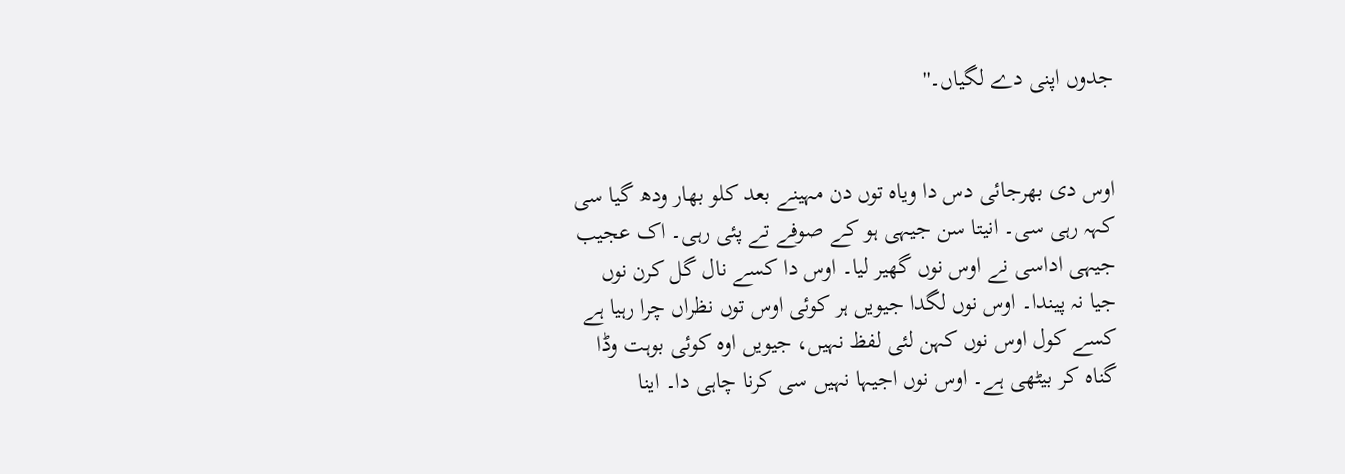جدوں اپنی دے لگیاں۔''


اوس دی بھرجائی دس دا ویاہ توں دن مہینے بعد کلو بھار ودھ گیا سی کہہ رہی سی۔ انیتا سن جیہی ہو کے صوفے تے پئی رہی۔ اک عجیب جیہی اداسی نے اوس نوں گھیر لیا۔ اوس دا کسے نال گل کرن نوں جیا نہ پیندا۔ اوس نوں لگدا جیویں ہر کوئی اوس توں نظراں چرا رہیا ہے کسے کول اوس نوں کہن لئی لفظ نہیں، جیویں اوہ کوئی بوہت وڈا گناہ کر بیٹھی ہے۔ اوس نوں اجیہا نہیں سی کرنا چاہی دا۔ اینا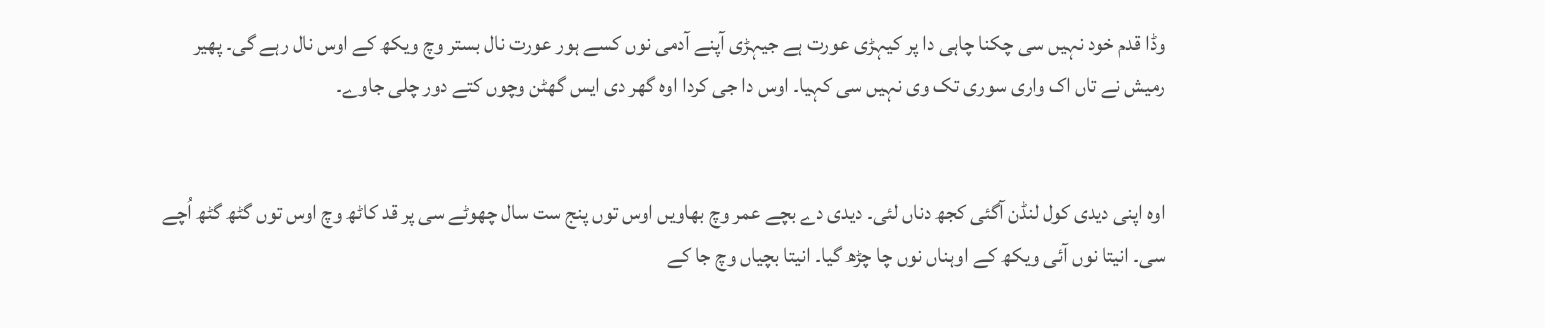وڈا قدم خود نہیں سی چکنا چاہی دا پر کیہڑی عورت ہے جیہڑی آپنے آدمی نوں کسے ہور عورت نال بستر وچ ویکھ کے اوس نال رہے گی۔ پھیر رمیش نے تاں اک واری سوری تک وی نہیں سی کہیا۔ اوس دا جی کردا اوہ گھر دی ایس گھٹن وچوں کتے دور چلی جاوے۔


اوہ اپنی دیدی کول لنڈن آگئی کجھ دناں لئی۔ دیدی دے بچے عمر وچ بھاویں اوس توں پنج ست سال چھوٹے سی پر قد کاٹھ وچ اوس توں گٹھ گٹھ اُچے سی۔ انیتا نوں آئی ویکھ کے اوہناں نوں چا چڑھ گیا۔ انیتا بچیاں وچ جا کے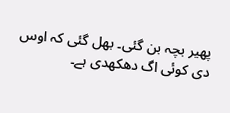پھیر بچہ بن گئی۔ بھل گئی کہ اوس دی کوئی اگ دھکھدی ہے۔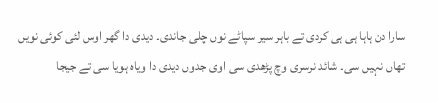سارا دن ہاہا ہی ہی کردی تے باہر سیر سپاٹے نوں چلی جاندی۔ دیدی دا گھر اوس لئی کوئی نویں تھاں نہیں سی۔ شائد نرسری وچ پڑھدی سی اوی جدوں دیدی دا ویاہ ہویا سی تے جیجا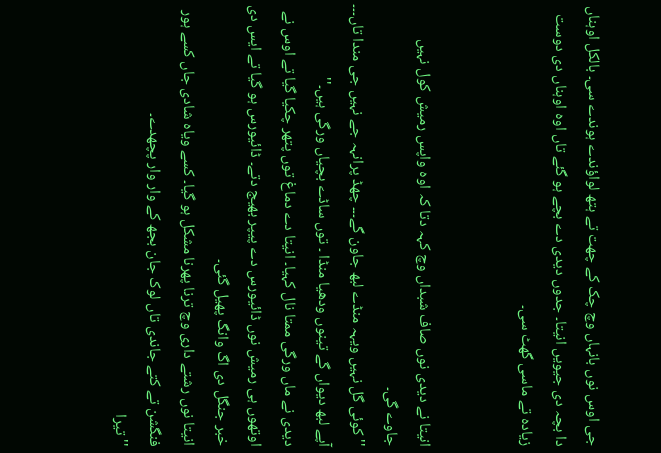جی اوس نوں بانہاں وچ چک کے چھت تے ہتھ لواؤندے ہوندے سی۔ بالکل اوہناں دا بچہ دی جیویں انیتا۔ جدوں دیدی دے بچے ہو گئے تاں اوہ اوہناں دی دوست زیادہ تے ماسی گھٹ سی۔


انیتا نے دیدی نوں صاف شبداں وچ کہہ دتا کہ اوہ واپس رمیش کول نہیں جاوے گی۔
'' کوئی گل نہیں ویہہ منڈے لبھ جاون گے۔۔۔ چھڈ پرانہہ جے نہیں جی مندا تاں۔۔۔ آپے لبھ دیواں گے تینوں ودھیا منڈا ۔ توں ساڈے بچیاں ورگی ہیں۔''
دیدی نے ماں ورگی ممتا نال کہیا۔ انیتا دے دماغ توں پتھر چکیا گیا تے اوس نے اوتھوں ہی رمیش نوں ڈائیورس دے پیپر بھیج دتے۔ ڈائیورس ہو گیا تے ایس دی خبر جنگل دی اگ وانگ پھیل گئی۔
انیتا نوں رشتے داری وچ ترنا پھرنا مشکل ہو گیا۔ کسے ویاہ شادی جاں کسے ہور فنگشن تے کتے جاندی تاں لوک جان بجھ کے وار وار پچھدے۔
'' تیرا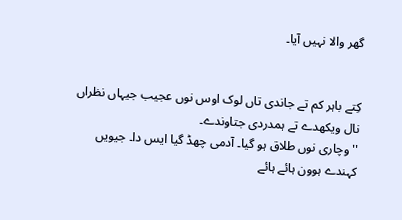گھر والا نہیں آیا۔


کِتے باہر کم تے جاندی تاں لوک اوس نوں عجیب جیہاں نظراں نال ویکھدے تے ہمدردی جتاوندے۔
'' وچاری نوں طلاق ہو گیا۔ آدمی چھڈ گیا ایس دا۔ جیویں کہندے ہوون ہائے ہائے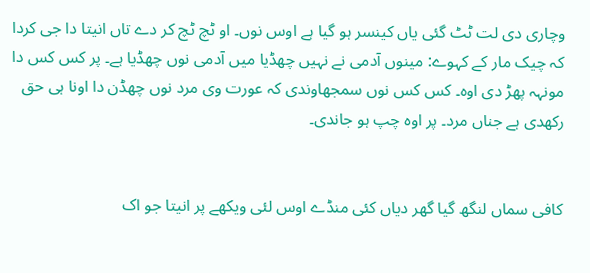وچاری دی لت ٹٹ گئی یاں کینسر ہو گیا ہے اوس نوں۔ او ٹچ ٹچ کر دے تاں انیتا دا جی کردا کہ چیک مار کے کہوے: مینوں آدمی نے نہیں چھڈیا میں آدمی نوں چھڈیا ہے۔ پر کس کس دا مونہہ پھڑ دی اوہ۔ کس کس نوں سمجھاوندی کہ عورت وی مرد نوں چھڈن دا اونا ہی حق رکھدی ہے جناں مرد۔ پر اوہ چپ ہو جاندی۔


کافی سماں لنگھ گیا گھر دیاں کئی منڈے اوس لئی ویکھے پر انیتا جو اک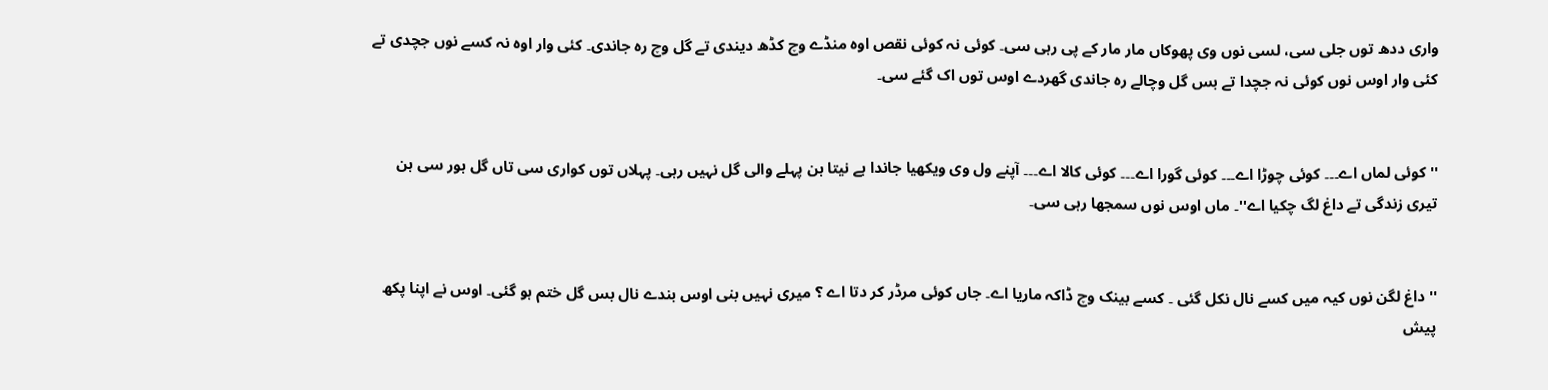واری ددھ توں جلی سی، لسی نوں وی پھوکاں مار مار کے پی رہی سی۔ کوئی نہ کوئی نقص اوہ منڈے وچ کڈھ دیندی تے گل وچ رہ جاندی۔ کئی وار اوہ نہ کسے نوں جچدی تے کئی وار اوس نوں کوئی نہ جچدا تے بس گل وچالے رہ جاندی گھردے اوس توں اک گئے سی۔


'' کوئی لماں اے۔۔۔ کوئی چوڑا اے۔۔۔ کوئی گورا اے۔۔۔ کوئی کالا اے۔۔۔ آپنے ول وی ویکھیا جاندا ہے نیتا ہن پہلے والی گل نہیں رہی۔ پہلاں توں کواری سی تاں گل ہور سی ہن تیری زندگی تے داغ لگ چکیا اے''۔ ماں اوس نوں سمجھا رہی سی۔


'' داغ لگن نوں کیہ میں کسے نال نکل گئی ۔ کسے بینک وچ ڈاکہ ماریا اے۔ جاں کوئی مرڈر کر دتا اے ؟ میری نہیں بنی اوس بندے نال بس گل ختم ہو گئی۔ اوس نے اپنا پکھ پیش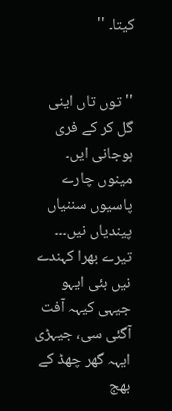کیتا۔ ''


'' توں تاں اینی گل کر کے فری ہوجانی ایں۔ مینوں چارے پاسیوں سننیاں پیندیاں نیں۔۔۔ تیرے بھرا کہندے نیں بئی ایہو جیہی کیہہ آفت آگئی سی، جیہڑی ایہہ گھر چھڈ کے بھج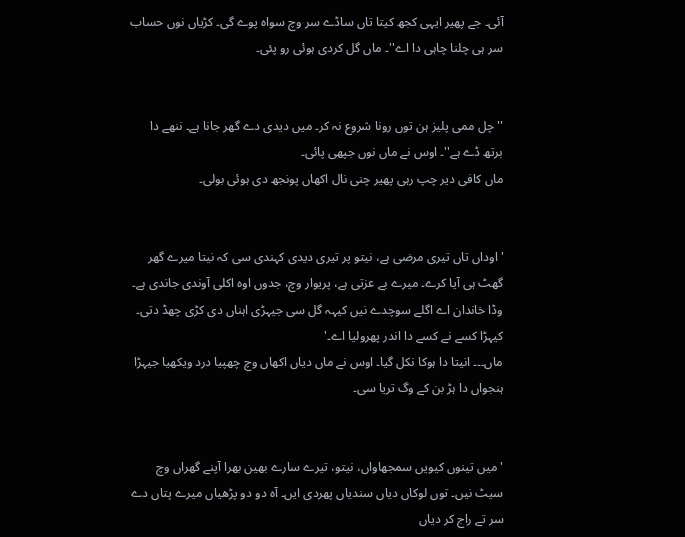آئی۔ جے پھیر ایہی کجھ کیتا تاں ساڈے سر وچ سواہ پوے گی۔ کڑیاں نوں حساب سر ہی چلنا چاہی دا اے''۔ ماں گل کردی ہوئی رو پئی۔


''چل ممی پلیز ہن توں رونا شروع نہ کر۔ میں دیدی دے گھر جانا ہے۔ ننھے دا برتھ ڈے ہے''۔ اوس نے ماں نوں جپھی پائی۔
ماں کافی دیر چپ رہی پھیر چنی نال اکھاں پونجھ دی ہوئی بولی۔


' اوداں تاں تیری مرضی ہے، نیتو پر تیری دیدی کہندی سی کہ نیتا میرے گھر گھٹ ہی آیا کرے۔ میرے بے عزتی ہے، پریوار وچ، جدوں اوہ اکلی آوندی جاندی ہے۔ وڈا خاندان اے اگلے سوچدے نیں کیہہ گل سی جیہڑی اہناں دی کڑی چھڈ دتی۔ کیہڑا کسے نے کسے دا اندر پھرولیا اے۔'
ماں۔۔۔ انیتا دا ہوکا نکل گیا۔ اوس نے ماں دیاں اکھاں وچ چھپیا درد ویکھیا جیہڑا ہنجواں دا ہڑ بن کے وگ تریا سی۔


' میں تینوں کیویں سمجھاواں، نیتو، تیرے سارے بھین بھرا آپنے گھراں وچ سیٹ نیں۔ توں لوکاں دیاں سندیاں پھردی ایں۔ آہ دو دو پڑھیاں میرے پتاں دے سر تے راج کر دیاں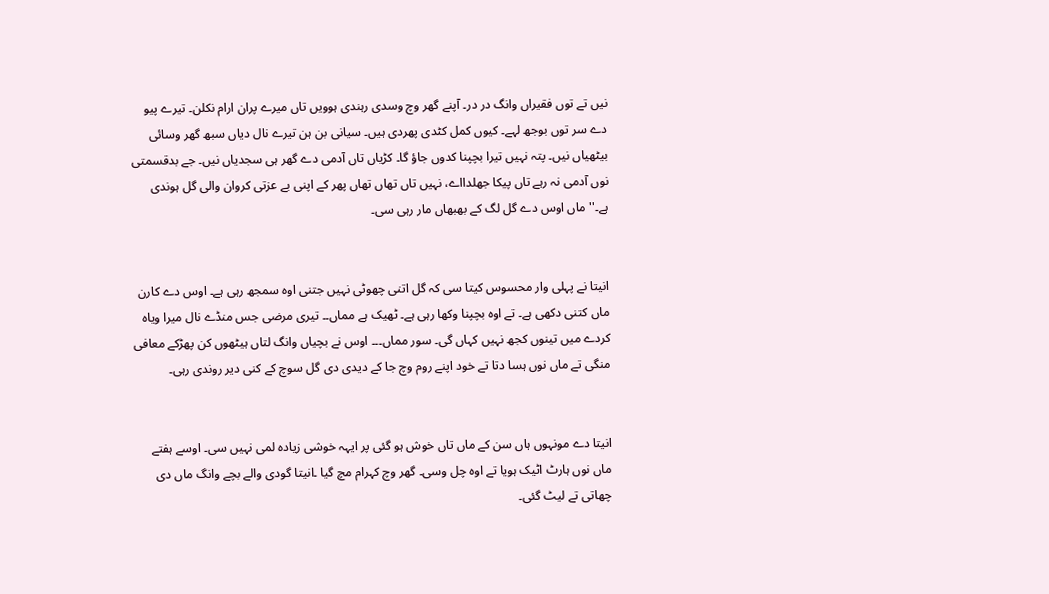نیں تے توں فقیراں وانگ در در۔ آپنے گھر وچ وسدی رہندی ہوویں تاں میرے پران ارام نکلن۔ تیرے پیو دے سر توں بوجھ لہے۔ کیوں کمل کٹدی پھردی ہیں۔ سیانی بن ہن تیرے نال دیاں سبھ گھر وسائی بیٹھیاں نیں۔ پتہ نہیں تیرا بچپنا کدوں جاؤ گا۔ کڑیاں تاں آدمی دے گھر ہی سجدیاں نیں۔ جے بدقسمتی نوں آدمی نہ رہے تاں پیکا جھلدااے، نہیں تاں تھاں تھاں پھر کے اپنی بے عزتی کروان والی گل ہوندی ہے۔'' ماں اوس دے گل لگ کے بھبھاں مار رہی سی۔


انیتا نے پہلی وار محسوس کیتا سی کہ گل اتنی چھوٹی نہیں جتنی اوہ سمجھ رہی ہے۔ اوس دے کارن ماں کتنی دکھی ہے۔ تے اوہ بچپنا وکھا رہی ہے۔ ٹھیک ہے مماں۔۔ تیری مرضی جس منڈے نال میرا ویاہ کردے میں تینوں کجھ نہیں کہاں گی۔ سور مماں۔۔۔ اوس نے بچیاں وانگ لتاں ہیٹھوں کن پھڑکے معافی منگی تے ماں نوں ہسا دتا تے خود اپنے روم وچ جا کے دیدی دی گل سوچ کے کنی دیر روندی رہی۔


انیتا دے مونہوں ہاں سن کے ماں تاں خوش ہو گئی پر ایہہ خوشی زیادہ لمی نہیں سی۔ اوسے ہفتے ماں نوں ہارٹ اٹیک ہویا تے اوہ چل وسی۔ گھر وچ کہرام مچ گیا ۔انیتا گودی والے بچے وانگ ماں دی چھاتی تے لیٹ گئی۔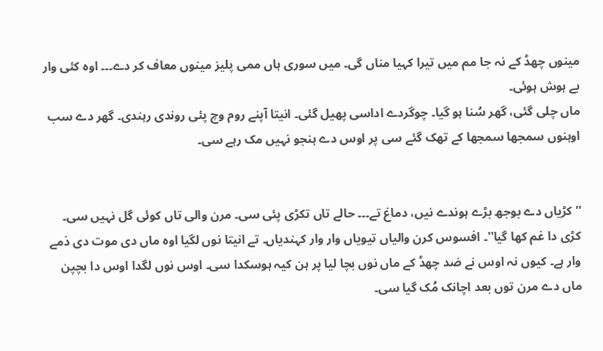مینوں چھڈ کے نہ جا مم میں تیرا کہیا مناں گی۔ میں سوری ہاں ممی پلیز مینوں معاف کر دے۔۔۔ اوہ کئی وار بے ہوش ہوئی۔
ماں چلی گئی، گھر سُنا ہو گیا۔ چوگردے اداسی پھیل گئی۔ انیتا آپنے روم وچ پئی روندی رہندی۔ گھر دے سب اوہنوں سمجھا سمجھا کے تھک گئے سی پر اوس دے ہنجو نہیں مک رہے سی۔


'' کڑیاں دے بوجھ بڑے ہوندے نیں، دماغ تے۔۔۔ حالے تاں تکڑی پئی سی۔ مرن والی تاں کوئی گل نہیں سی۔ کڑی دا غم کھا گیا''۔ افسوس کرن والیاں تیویاں وار وار کہندیاں۔ تے انیتا نوں لگیا اوہ ماں دی موت دی ذمے وار ہے۔ کیوں نہ اوس نے ضد چھڈ کے ماں نوں بچا لیا پر ہن کیہ ہوسکدا سی۔ اوس نوں لگدا اوس دا بچپن ماں دے مرن توں بعد اچانک مُک گیا سی۔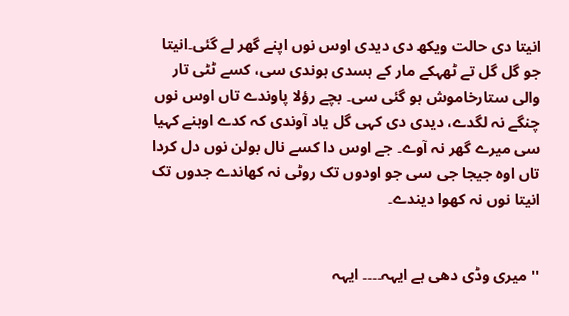انیتا دی حالت ویکھ دی دیدی اوس نوں اپنے گھر لے گئی۔انیتا جو گل گل تے ٹھہکے مار کے ہسدی ہوندی سی، کسے ٹٹی تار والی ستارخاموش ہو گئی سی۔ بچے رؤلا پاوندے تاں اوس نوں چنگے نہ لگدے، دیدی دی کہی گل یاد آوندی کہ کدے اوہنے کہیا سی میرے گھر نہ آوے۔ جے اوس دا کسے نال بولن نوں دل کردا تاں اوہ جیجا جی سی جو اودوں تک روٹی نہ کھاندے جدوں تک انیتا نوں نہ کھوا دیندے۔


'' میری وڈی دھی ہے ایہہ۔۔۔۔ ایہہ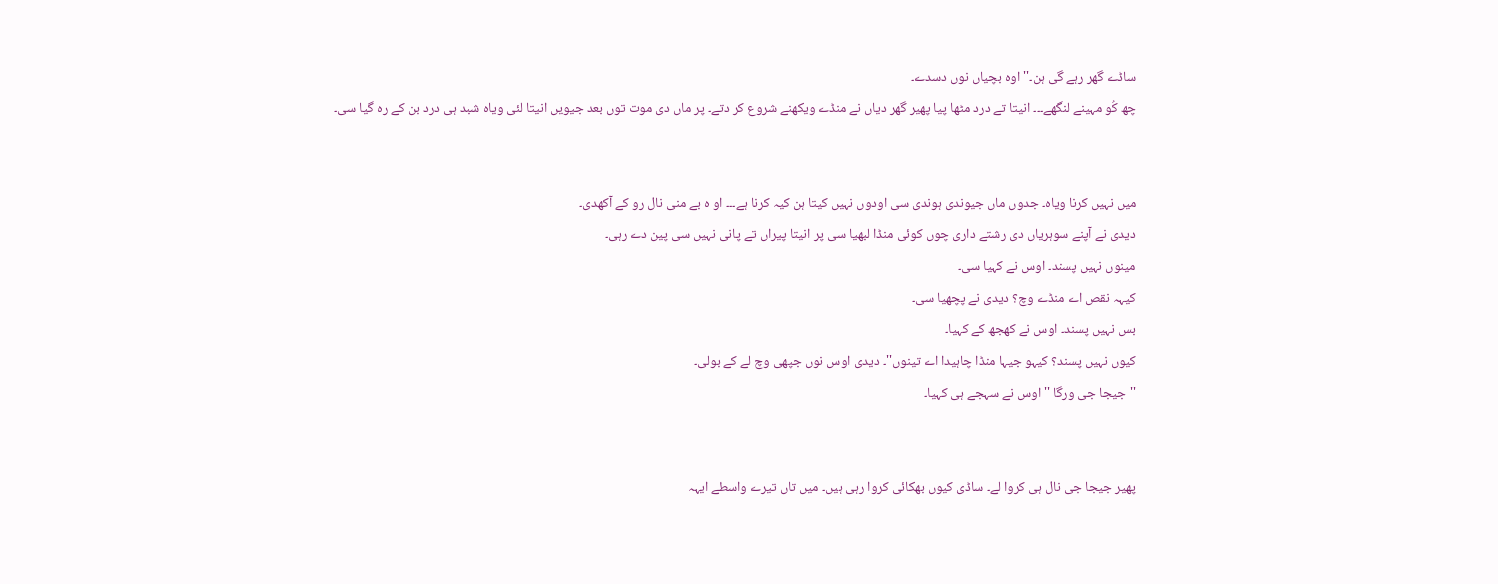ساڈے گھر رہے گی ہن۔'' اوہ بچیاں نوں دسدے۔
چھ کُو مہینے لنگھے۔۔۔ انیتا تے درد مٹھا پیا پھیر گھر دیاں نے منڈے ویکھنے شروع کر دتے۔ پر ماں دی موت توں بعد جیویں انیتا لئی ویاہ شبد ہی درد بن کے رہ گیا سی۔


میں نہیں کرنا ویاہ۔ جدوں ماں جیوندی ہوندی سی اودوں نہیں کیتا ہن کیہ کرنا ہے۔۔۔ او ہ بے منی نال رو کے آکھدی۔
دیدی نے آپنے سوہریاں دی رشتے داری چوں کوئی منڈا لبھیا سی پر انیتا پیراں تے پانی نہیں سی پین دے رہی۔
مینوں نہیں پسند۔ اوس نے کہیا سی۔
کیہہ نقص اے منڈے وچ؟ دیدی نے پچھیا سی۔
بس نہیں پسند۔ اوس نے کھجھ کے کہیا۔
کیوں نہیں پسند؟ کیہو جیہا منڈا چاہیدا اے تینوں''۔ دیدی اوس نوں جپھی وچ لے کے بولی۔
''جیجا جی ورگا '' اوس نے سہجے ہی کہیا۔


پھیر جیجا جی نال ہی کروا لے۔ ساڈی کیوں بھکائی کروا رہی ہیں۔ میں تاں تیرے واسطے ایہہ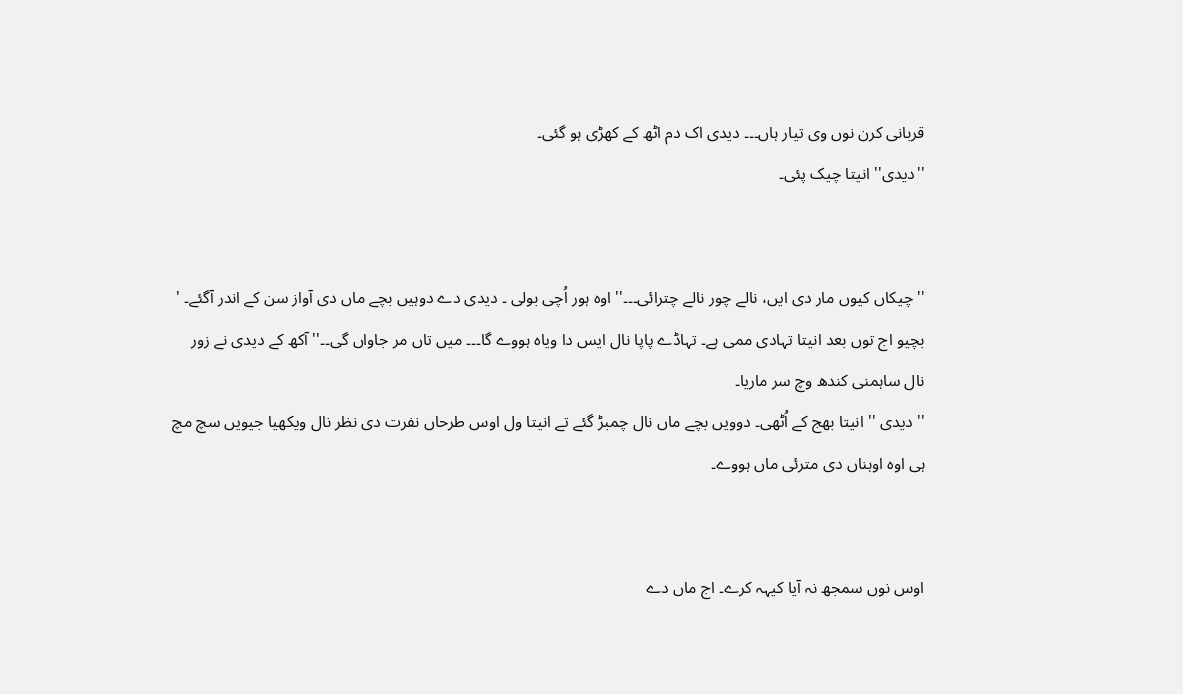قربانی کرن نوں وی تیار ہاں۔۔۔ دیدی اک دم اٹھ کے کھڑی ہو گئی۔
''دیدی'' انیتا چیک پئی۔


'' چیکاں کیوں مار دی ایں، نالے چور نالے چترائی۔۔۔'' اوہ ہور اُچی بولی ۔ دیدی دے دوہیں بچے ماں دی آواز سن کے اندر آگئے۔ ' بچیو اج توں بعد انیتا تہادی ممی ہے۔ تہاڈے پاپا نال ایس دا ویاہ ہووے گا۔۔۔ میں تاں مر جاواں گی۔۔'' آکھ کے دیدی نے زور نال ساہمنی کندھ وچ سر ماریا۔
'' دیدی '' انیتا بھج کے اُٹھی۔ دوویں بچے ماں نال چمبڑ گئے تے انیتا ول اوس طرحاں نفرت دی نظر نال ویکھیا جیویں سچ مچ ہی اوہ اوہناں دی مترئی ماں ہووے۔


اوس نوں سمجھ نہ آیا کیہہ کرے۔ اج ماں دے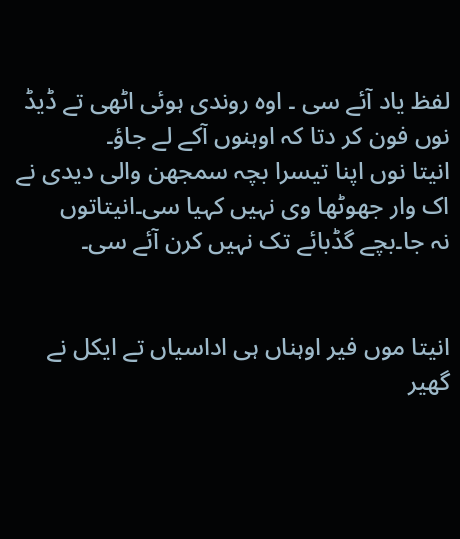لفظ یاد آئے سی ۔ اوہ روندی ہوئی اٹھی تے ڈیڈ نوں فون کر دتا کہ اوہنوں آکے لے جاؤ۔
انیتا نوں اپنا تیسرا بچہ سمجھن والی دیدی نے اک وار جھوٹھا وی نہیں کہیا سی۔انیتاتوں
نہ جا۔بچے گڈبائے تک نہیں کرن آئے سی۔


انیتا موں فیر اوہناں ہی اداسیاں تے ایکل نے گھیر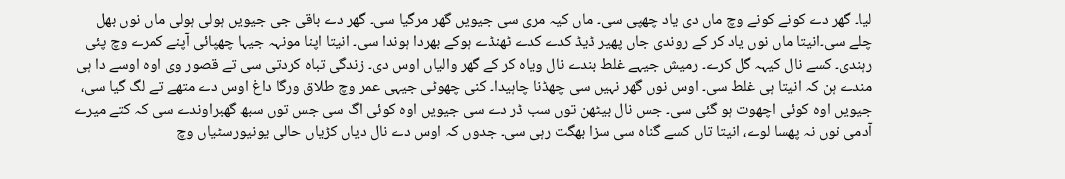لیا۔ گھر دے کونے کونے وچ ماں دی یاد چھپی سی۔ ماں کیہ مری سی جیویں گھر مرگیا سی۔ گھر دے باقی جی جیویں ہولی ہولی ماں نوں بھل چلے سی۔انیتا ماں نوں یاد کر کے روندی جاں پھیر ڈیڈ کدے کدے ٹھنڈے ہوکے بھردا ہوندا سی۔ انیتا اپنا مونہہ جیہا چھپائی آپنے کمرے وچ پئی رہندی۔ کسے نال کیہہ گل کرے۔ رمیش جیہے غلط بندے نال ویاہ کر کے گھر والیاں اوس دی۔ زندگی تباہ کردتی سی تے قصور وی اوہ اوسے دا ہی مندے ہن کہ انیتا ہی غلط سی۔ اوس نوں گھر نہیں سی چھڈنا چاہیدا۔ کنی چھوٹی جیہی عمر وچ طلاق ورگا داغ اوس دے متھے تے لگ گیا سی، جیویں اوہ کوئی اچھوت ہو گئی سی۔ جس نال بیٹھن توں سب ڈر دے سی جیویں اوہ کوئی اگ سی جس توں سبھ گھبراوندے سی کہ کتے میرے آدمی نوں نہ پھسا لوے، انیتا تاں کسے گناہ سی سزا بھگت رہی سی۔ جدوں کہ اوس دے نال دیاں کڑیاں حالی یونیورسٹیاں وچ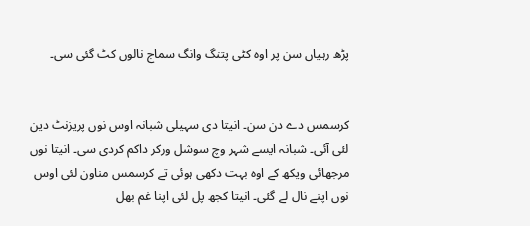پڑھ رہیاں سن پر اوہ کٹی پتنگ وانگ سماج نالوں کٹ گئی سی۔


کرسمس دے دن سن۔ انیتا دی سہیلی شبانہ اوس نوں پریزنٹ دین لئی آئی۔ شبانہ ایسے شہر وچ سوشل ورکر داکم کردی سی۔ انیتا نوں مرجھائی ویکھ کے اوہ بہت دکھی ہوئی تے کرسمس مناون لئی اوس نوں اپنے نال لے گئی۔ انیتا کجھ پل لئی اپنا غم بھل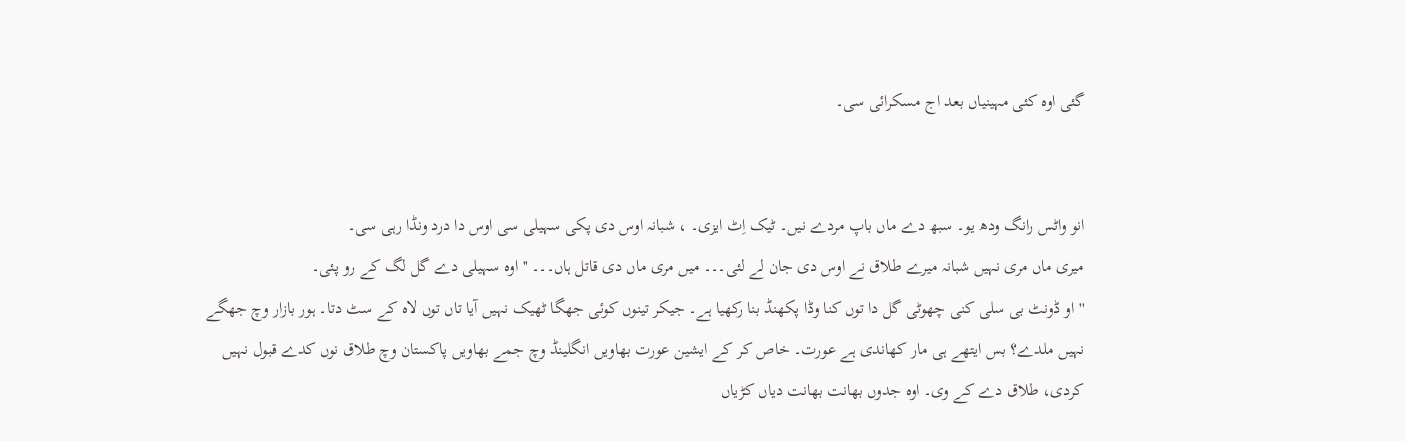گئی اوہ کئی مہینیاں بعد اج مسکرائی سی۔


انو واٹس رانگ ودھ یو۔ سبھ دے ماں باپ مردے نیں۔ ٹیک اِٹ ایزی۔ ، شبانہ اوس دی پکی سہیلی سی اوس دا درد ونڈا رہی سی۔
میری ماں مری نہیں شبانہ میرے طلاق نے اوس دی جان لے لئی۔۔۔ میں مری ماں دی قاتل ہاں۔۔۔ '' اوہ سہیلی دے گل لگ کے رو پئی۔
''او ڈونٹ بی سلی کنی چھوٹی گل دا توں کنا وڈا پکھنڈ بنا رکھیا ہے۔ جیکر تینوں کوئی جھگا ٹھیک نہیں آیا تاں توں لاہ کے سٹ دتا۔ ہور بازار وچ جھگے نہیں ملدے؟ بس ایتھے ہی مار کھاندی ہے عورت۔ خاص کر کے ایشین عورت بھاویں انگلینڈ وچ جمے بھاویں پاکستان وچ طلاق نوں کدے قبول نہیں کردی، طلاق دے کے وی۔ اوہ جدوں بھانت بھانت دیاں کڑیاں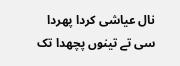نال عیاشی کردا پھردا سی تے تینوں پچھدا تک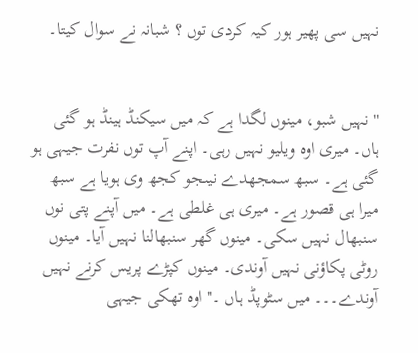نہیں سی پھیر ہور کیہ کردی توں ؟ شبانہ نے سوال کیتا۔


'' نہیں شبو، مینوں لگدا ہے کہ میں سیکنڈ ہینڈ ہو گئی ہاں۔ میری اوہ ویلیو نہیں رہی۔ اپنے آپ توں نفرت جیہی ہو گئی ہے۔ سبھ سمجھدے نیںجو کجھ وی ہویا ہے سبھ میرا ہی قصور ہے۔ میری ہی غلطی ہے۔ میں آپنے پتی نوں سنبھال نہیں سکی۔ مینوں گھر سنبھالنا نہیں آیا۔ مینوں روٹی پکاؤنی نہیں آوندی۔ مینوں کپڑے پریس کرنے نہیں آوندے۔۔۔ میں سٹوپڈ ہاں ۔'' اوہ تھکی جیہی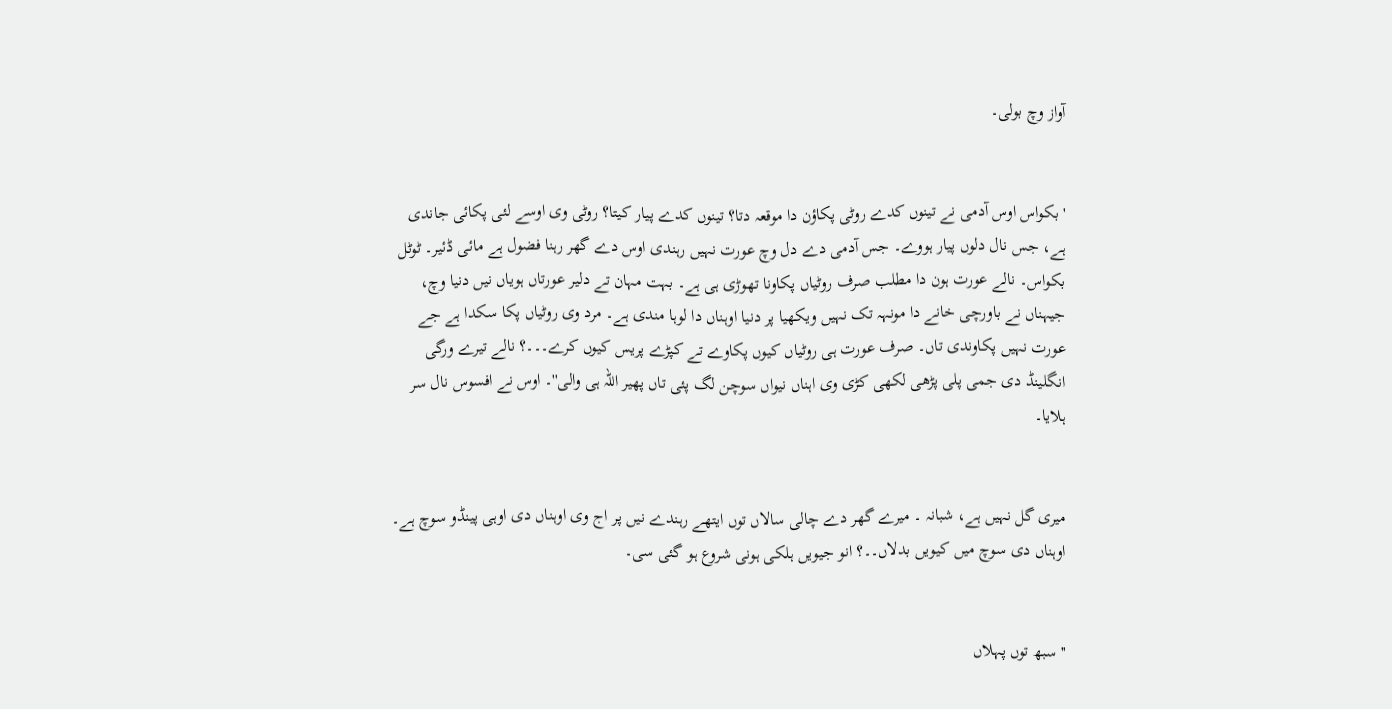آواز وچ بولی۔


' بکواس اوس آدمی نے تینوں کدے روٹی پکاؤن دا موقعہ دتا؟ تینوں کدے پیار کیتا؟ روٹی وی اوسے لئی پکائی جاندی ہے، جس نال دلوں پیار ہووے۔ جس آدمی دے دل وچ عورت نہیں رہندی اوس دے گھر رہنا فضول ہے مائی ڈئیر۔ ٹوٹل بکواس۔ نالے عورت ہون دا مطلب صرف روٹیاں پکاونا تھوڑی ہی ہے۔ بہت مہان تے دلیر عورتاں ہویاں نیں دنیا وچ، جیہناں نے باورچی خانے دا مونہہ تک نہیں ویکھیا پر دنیا اوہناں دا لوہا مندی ہے۔ مرد وی روٹیاں پکا سکدا ہے جے عورت نہیں پکاوندی تاں۔ صرف عورت ہی روٹیاں کیوں پکاوے تے کپڑے پریس کیوں کرے۔۔۔؟ نالے تیرے ورگی انگلینڈ دی جمی پلی پڑھی لکھی کڑی وی اہناں نیواں سوچن لگ پئی تاں پھیر اللہ ہی والی''۔ اوس نے افسوس نال سر ہلایا۔


میری گل نہیں ہے، شبانہ ۔ میرے گھر دے چالی سالاں توں ایتھے رہندے نیں پر اج وی اوہناں دی اوہی پینڈو سوچ ہے۔ اوہناں دی سوچ میں کیویں بدلاں۔۔؟ انو جیویں ہلکی ہونی شروع ہو گئی سی۔


'' سبھ توں پہلاں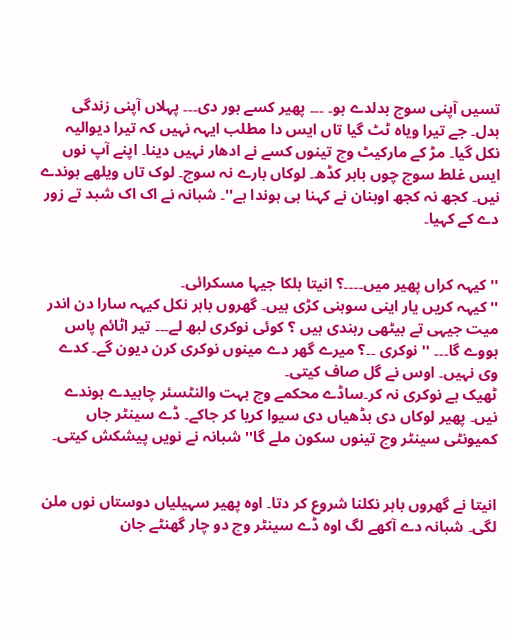تسیں آپنی سوچ بدلدے ہو۔ ۔۔۔ پھیر کسے ہور دی۔۔۔ پہلاں آپنی زندگی بدل۔ جے تیرا ویاہ ٹٹ گیا تاں ایس دا مطلب ایہہ نہیں کہ تیرا دیوالیہ نکل گیا۔ مڑ کے مارکیٹ وچ تینوں کسے نے ادھار نہیں دینا۔ اپنے آپ نوں ایس غلط سوچ چوں باہر کڈھ۔ لوکاں بارے نہ سوچ۔ لوک تاں ویلھے ہوندے نیں۔ کجھ نہ کجھ اوہنان نے کہنا ہی ہوندا ہے''۔ شبانہ نے اک اک شبد تے زور دے کے کہیا۔


'' کیہہ کراں پھیر میں۔۔۔۔؟ انیتا ہلکا جیہا مسکرائی۔
'' کیہہ کریں یار اینی سوہنی کڑی ہیں۔ گھروں باہر نکل کیہہ سارا دن اندر میت جیہی تے بیٹھی رہندی ہیں ؟ کوئی نوکری لبھ لے۔۔۔ تیر اٹائم پاس ہووے گا۔۔۔ '' نوکری ۔۔؟ میرے گھر دے مینوں نوکری کرن دیون گے۔ کدے وی نہیں۔ اوس نے گل صاف کیتی۔
ٹھیک ہے نوکری نہ کر۔ساڈے محکمے وچ بہت والنٹسئر چاہیدے ہوندے نیں۔ پھیر لوکاں دی بڈھیاں دی سیوا کریا کر جاکے۔ ڈے سینٹر جاں کمیونٹی سینٹر وچ تینوں سکون ملے گا'' شبانہ نے نویں پیشکش کیتی۔


انیتا نے گھروں باہر نکلنا شروع کر دتا۔ اوہ پھیر سہیلیاں دوستاں نوں ملن لگی۔ شبانہ دے آکھے لگ اوہ ڈے سینٹر وچ دو چار گھنٹے جان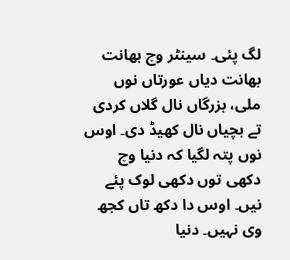لگ پئی۔ سینٹر وچ بھانت بھانت دیاں عورتاں نوں ملی، بزرگاں نال گلاں کردی تے بچیاں نال کھیڈ دی۔ اوس نوں پتہ لگیا کہ دنیا وچ دکھی توں دکھی لوک پئے نیں۔ اوس دا دکھ تاں کجھ وی نہیں۔ دنیا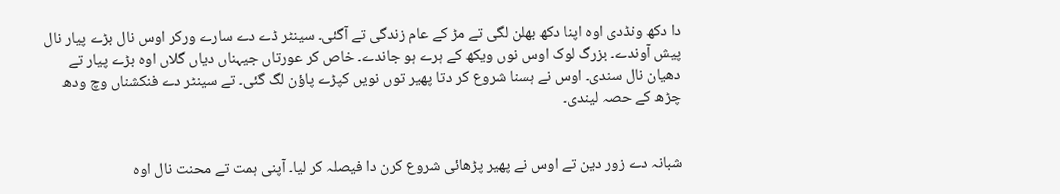دا دکھ ونڈدی اوہ اپنا دکھ بھلن لگی تے مڑ کے عام زندگی تے آگئی۔ سینٹر ڈے دے سارے ورکر اوس نال بڑے پیار نال پیش آوندے۔ بزرگ لوک اوس نوں ویکھ کے ہرے ہو جاندے۔ خاص کر عورتاں جیہناں دیاں گلاں اوہ بڑے پیار تے دھیان نال سندی۔ اوس نے ہسنا شروع کر دتا پھیر توں نویں کپڑے پاؤن لگ گئی۔ تے سینٹر دے فنکشناں وچ ودھ چڑھ کے حصہ لیندی۔


شبانہ دے زور دین تے اوس نے پھیر پڑھائی شروع کرن دا فیصلہ کر لیا۔ آپنی ہمت تے محنت نال اوہ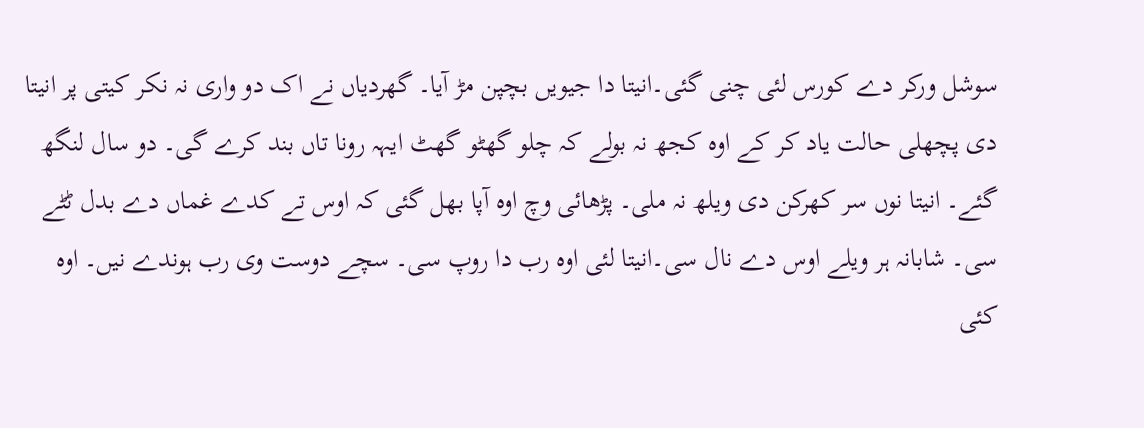سوشل ورکر دے کورس لئی چنی گئی۔انیتا دا جیویں بچپن مڑ آیا۔ گھردیاں نے اک دو واری نہ نکر کیتی پر انیتا دی پچھلی حالت یاد کر کے اوہ کجھ نہ بولے کہ چلو گھٹو گھٹ ایہہ رونا تاں بند کرے گی۔ دو سال لنگھ گئے۔ انیتا نوں سر کھرکن دی ویلھ نہ ملی۔ پڑھائی وچ اوہ آپا بھل گئی کہ اوس تے کدے غماں دے بدل ٹٹے سی۔ شابانہ ہر ویلے اوس دے نال سی۔انیتا لئی اوہ رب دا روپ سی۔ سچے دوست وی رب ہوندے نیں۔ اوہ کئی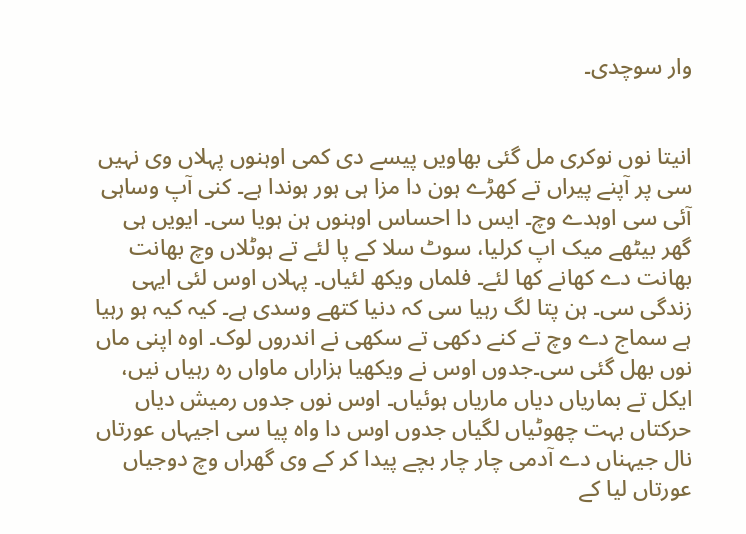وار سوچدی۔


انیتا نوں نوکری مل گئی بھاویں پیسے دی کمی اوہنوں پہلاں وی نہیں سی پر آپنے پیراں تے کھڑے ہون دا مزا ہی ہور ہوندا ہے۔ کنی آپ وساہی آئی سی اوہدے وچ۔ ایس دا احساس اوہنوں ہن ہویا سی۔ ایویں ہی گھر بیٹھے میک اپ کرلیا، سوٹ سلا کے پا لئے تے ہوٹلاں وچ بھانت بھانت دے کھانے کھا لئے۔ فلماں ویکھ لئیاں۔ پہلاں اوس لئی ایہی زندگی سی۔ ہن پتا لگ رہیا سی کہ دنیا کتھے وسدی ہے۔ کیہ کیہ ہو رہیا ہے سماج دے وچ تے کنے دکھی تے سکھی نے اندروں لوک۔ اوہ اپنی ماں نوں بھل گئی سی۔جدوں اوس نے ویکھیا ہزاراں ماواں رہ رہیاں نیں، ایکل تے بماریاں دیاں ماریاں ہوئیاں۔ اوس نوں جدوں رمیش دیاں حرکتاں بہت چھوٹیاں لگیاں جدوں اوس دا واہ پیا سی اجیہاں عورتاں نال جیہناں دے آدمی چار چار بچے پیدا کر کے وی گھراں وچ دوجیاں عورتاں لیا کے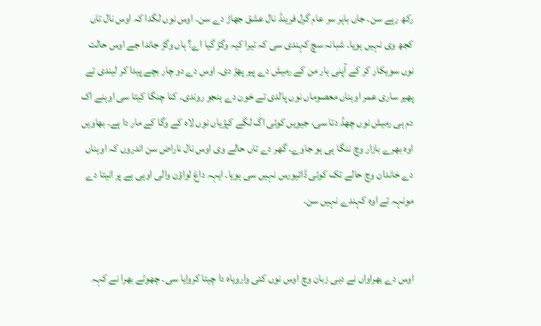رکھ رہے سن۔ جاں باہر سر عام گرل فرینڈ نال عشق جھاڑ دے سن۔ اوس نوں لگدا کہ اوس نال تاں کجھ وی نہیں ہویا۔ شبانہ سچ کہندی سی کہ تیرا کیہ وگڑ گیا اے؟ ہاں وگڑ جاندا جے اوس حالت نوں سویکار کر کے آپنی ہار من کے رمیش دے پیر پھڑ دی۔ اوس دے دو چار بچے پیدا کر لیندی تے پھیر ساری عمر اوہناں معصوماں نوں پالدی تے خون دے ہنجو روندی۔ کنا چنگا کیتا سی اوہنے اک دم ہی رمیش نوں چھڈ دتا سی، جیویں کوئی اگ لگے کپڑیاں نوں لاہ کے وگا کے مار دا ہے۔ بھاویں اوہ بھرے بازار وچ ننگا ہی ہو جاوے۔ گھر دے تاں حالے وی اوس نال ناراض سن اندروں کہ اوہناں دے خاندان وچ حالے تک کوئی ڈائیورس نہیں سی ہویا۔ ایہہ داغ لواؤن والی اوہی ہے پر انیتا دے مونہہ تے اوہ کہندے نہیں سن۔


اوس دے بھراواں نے دبی زبان وچ اوس نوں کئی وارویاہ دا چیتا کروایا سی۔ چھوٹے بھرا نے کہہ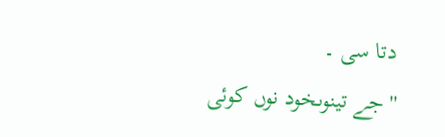دتا سی ۔
'' جے تینوںخود نوں کوئی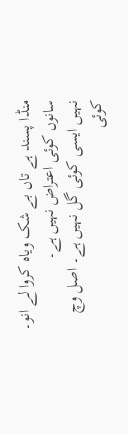منڈا پسند ہے تاں بے شک ویاہ کروا لے انو۔ سانوں کوئی اعتراض نہیں ہے۔
نہیں ایسی کوئی گل نہیں ہے۔ اصل وچ کوئی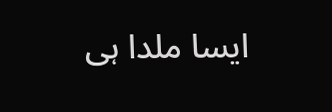ایسا ملدا ہی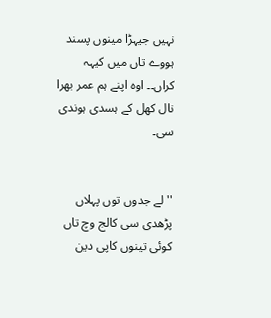نہیں جیہڑا مینوں پسند ہووے تاں میں کیہہ کراں۔۔ اوہ اپنے ہم عمر بھرا نال کھل کے ہسدی ہوندی سی۔


'' لے جدوں توں پہلاں پڑھدی سی کالج وچ تاں کوئی تینوں کاپی دین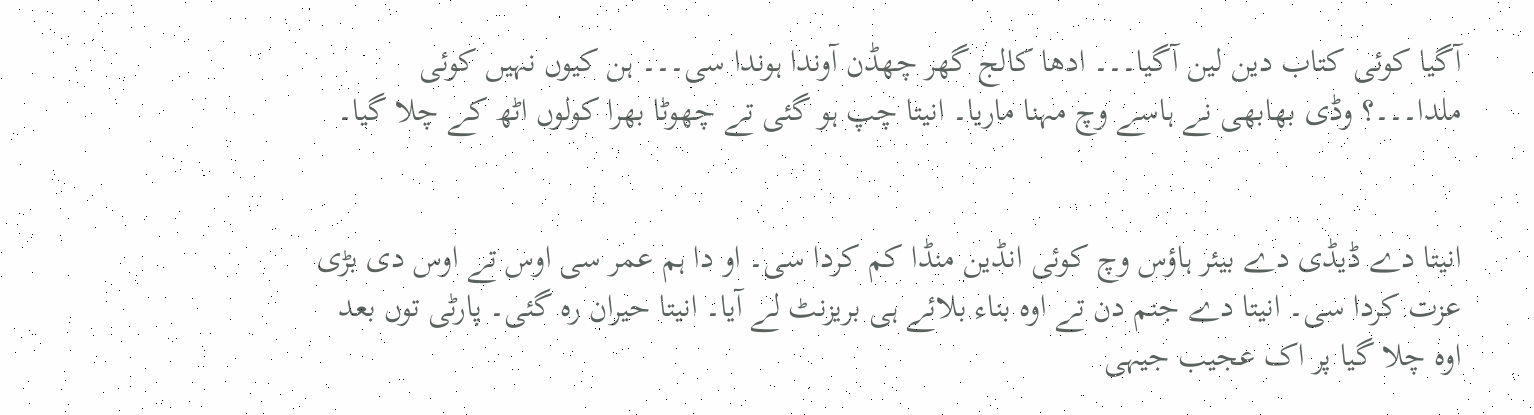آگیا کوئی کتاب دین لین آگیا۔۔۔ ادھا کالج گھر چھڈن آوندا ہوندا سی۔۔۔ ہن کیوں نہیں کوئی ملدا۔۔۔؟ وڈی بھابھی نے ہاسے وچ مہنا ماریا۔ انیتا چپ ہو گئی تے چھوٹا بھرا کولوں اٹھ کے چلا گیا۔


انیتا دے ڈیڈی دے بیئر ہاؤس وچ کوئی انڈین منڈا کم کردا سی۔ او دا ہم عمر سی اوس تے اوس دی بڑی عزت کردا سی۔ انیتا دے جنم دن تے اوہ بناء بلائے ہی بریزنٹ لے آیا۔ انیتا حیران رہ گئی۔ پارٹی توں بعد اوہ چلا گیا پر اک عجیب جیہی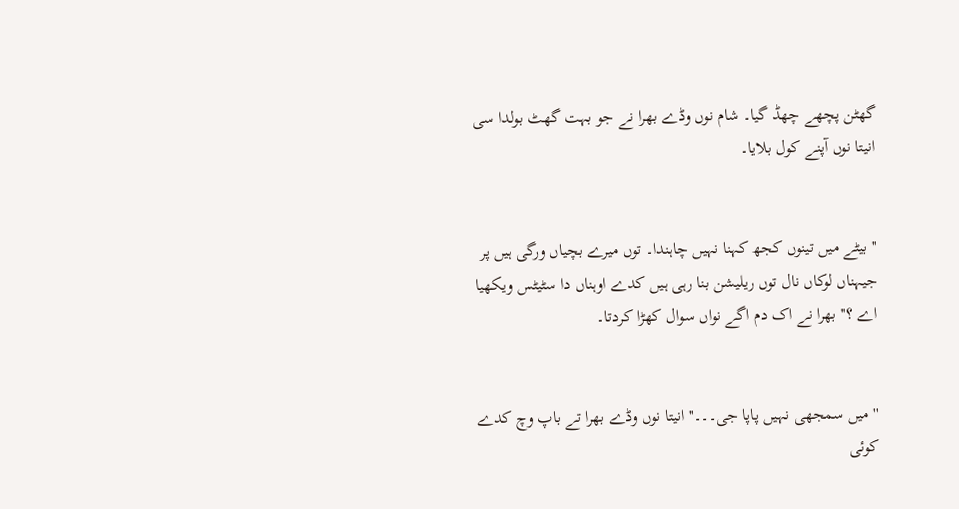گھٹن پچھے چھڈ گیا۔ شام نوں وڈے بھرا نے جو بہت گھٹ بولدا سی انیتا نوں آپنے کول بلایا۔


'' بیٹے میں تینوں کجھ کہنا نہیں چاہندا۔ توں میرے بچیاں ورگی ہیں پر جیہناں لوکاں نال توں ریلیشن بنا رہی ہیں کدے اوہناں دا سٹیٹس ویکھیا اے ؟'' بھرا نے اک دم اگے نواں سوال کھڑا کردتا۔


'' میں سمجھی نہیں پاپا جی۔۔۔'' انیتا نوں وڈے بھرا تے باپ وچ کدے کوئی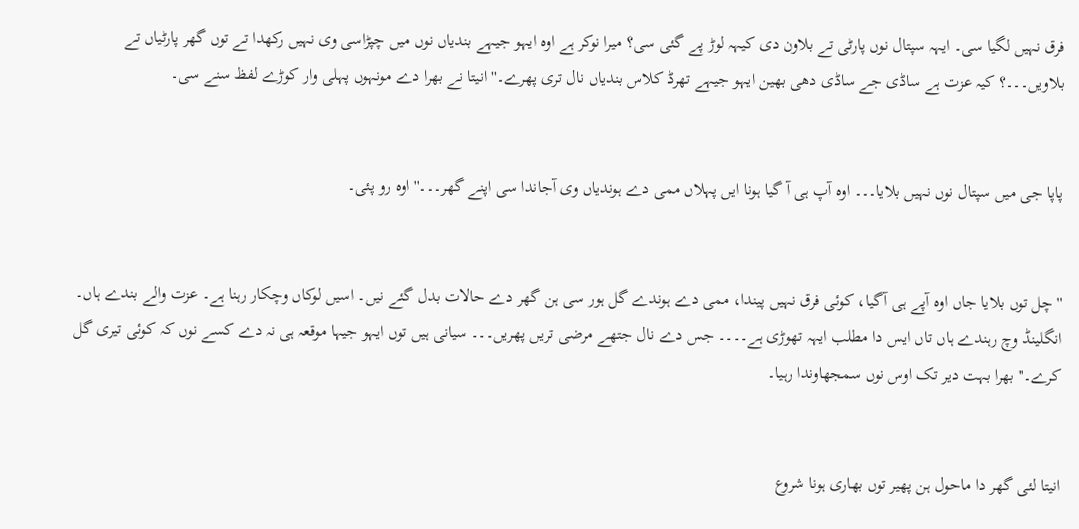فرق نہیں لگیا سی۔ ایہہ سپتال نوں پارٹی تے بلاون دی کیہہ لوڑ پے گئی سی؟ میرا نوکر ہے اوہ ایہو جیہے بندیاں نوں میں چپڑاسی وی نہیں رکھدا تے توں گھر پارٹیاں تے بلاویں۔۔۔؟ کیہ عزت ہے ساڈی جے ساڈی دھی بھین ایہو جیہے تھرڈ کلاس بندیاں نال تری پھرے۔'' انیتا نے بھرا دے مونہوں پہلی وار کوڑے لفظ سنے سی۔


پاپا جی میں سپتال نوں نہیں بلایا۔۔۔ اوہ آپ ہی آ گیا ہونا ایں پہلاں ممی دے ہوندیاں وی آجاندا سی اپنے گھر۔۔۔'' اوہ رو پئی۔


'' چل توں بلایا جاں اوہ آپے ہی آگیا، کوئی فرق نہیں پیندا، ممی دے ہوندے گل ہور سی ہن گھر دے حالات بدل گئے نیں۔ اسیں لوکاں وچکار رہنا ہے۔ عزت والے بندے ہاں۔ انگلینڈ وچ رہندے ہاں تاں ایس دا مطلب ایہہ تھوڑی ہے۔۔۔۔ جس دے نال جتھے مرضی تریں پھریں۔۔۔ سیانی ہیں توں ایہو جیہا موقعہ ہی نہ دے کسے نوں کہ کوئی تیری گل کرے۔'' بھرا بہت دیر تک اوس نوں سمجھاوندا رہیا۔


انیتا لئی گھر دا ماحول ہن پھیر توں بھاری ہونا شروع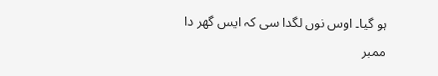ہو گیا۔ اوس نوں لگدا سی کہ ایس گھر دا ممبر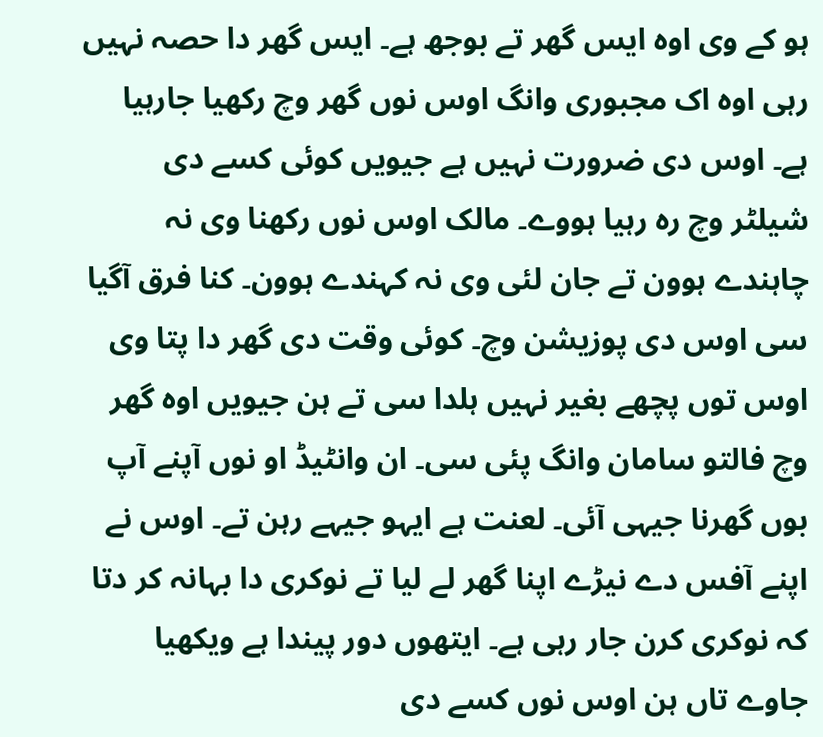ہو کے وی اوہ ایس گھر تے بوجھ ہے۔ ایس گھر دا حصہ نہیں رہی اوہ اک مجبوری وانگ اوس نوں گھر وچ رکھیا جارہیا ہے۔ اوس دی ضرورت نہیں ہے جیویں کوئی کسے دی شیلٹر وچ رہ رہیا ہووے۔ مالک اوس نوں رکھنا وی نہ چاہندے ہوون تے جان لئی وی نہ کہندے ہوون۔ کنا فرق آگیا سی اوس دی پوزیشن وچ۔ کوئی وقت دی گھر دا پتا وی اوس توں پچھے بغیر نہیں ہلدا سی تے ہن جیویں اوہ گھر وچ فالتو سامان وانگ پئی سی۔ ان وانٹیڈ او نوں آپنے آپ بوں گھرنا جیہی آئی۔ لعنت ہے ایہو جیہے رہن تے۔ اوس نے اپنے آفس دے نیڑے اپنا گھر لے لیا تے نوکری دا بہانہ کر دتا کہ نوکری کرن جار رہی ہے۔ ایتھوں دور پیندا ہے ویکھیا جاوے تاں ہن اوس نوں کسے دی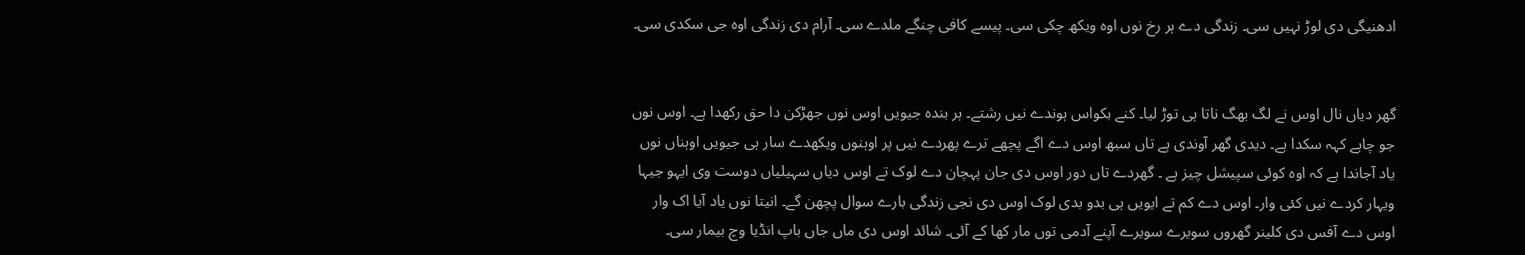ادھنیگی دی لوڑ نہیں سی۔ زندگی دے ہر رخ نوں اوہ ویکھ چکی سی۔ پیسے کافی چنگے ملدے سی۔ آرام دی زندگی اوہ جی سکدی سی۔


گھر دیاں نال اوس نے لگ بھگ ناتا ہی توڑ لیا۔ کنے بکواس ہوندے نیں رشتے۔ ہر بندہ جیویں اوس نوں جھڑکن دا حق رکھدا ہے۔ اوس نوں جو چاہے کہہ سکدا ہے۔ دیدی گھر آوندی ہے تاں سبھ اوس دے اگے پچھے ترے پھردے نیں پر اوہنوں ویکھدے سار ہی جیویں اوہناں نوں یاد آجاندا ہے کہ اوہ کوئی سپیشل چیز ہے ۔ گھردے تاں دور اوس دی جان پہچان دے لوک تے اوس دیاں سہیلیاں دوست وی ایہو جیہا ویہار کردے نیں کئی وار۔ اوس دے کم تے ایویں ہی بدو بدی لوک اوس دی نجی زندگی بارے سوال پچھن گے۔ انیتا نوں یاد آیا اک وار اوس دے آفس دی کلینر گھروں سویرے سویرے آپنے آدمی توں مار کھا کے آئی۔ شائد اوس دی ماں جاں باپ انڈیا وچ بیمار سی۔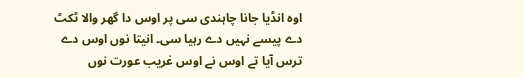اوہ انڈیا جانا چاہندی سی پر اوس دا گھر والا ٹکٹ دے پیسے نہیں دے رہیا سی۔ انیتا نوں اوس دے ترس آیا تے اوس نے اوس غریب عورت نوں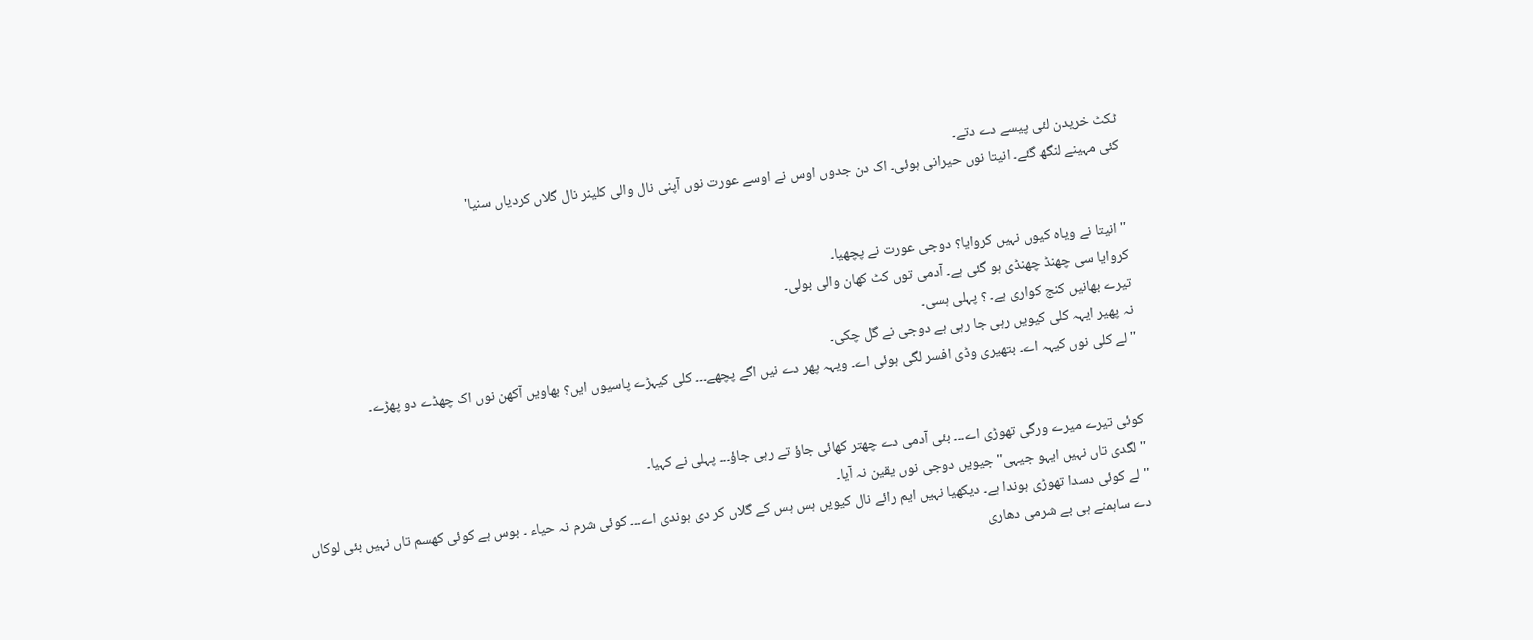ٹکٹ خریدن لئی پیسے دے دتے۔
کئی مہینے لنگھ گئے۔ انیتا نوں حیرانی ہوئی۔ اک دن جدوں اوس نے اوسے عورت نوں آپنی نال والی کلینر نال گلاں کردیاں سنیا'


'' انیتا نے ویاہ کیوں نہیں کروایا؟ دوجی عورت نے پچھیا۔
کروایا سی چھنڈ چھنڈی ہو گئی ہے۔ آدمی توں کٹ کھان والی بولی۔
تیرے بھانیں کنج کواری ہے۔ ؟ پہلی ہسی۔
نہ پھیر ایہہ کلی کیویں رہی جا رہی ہے دوجی نے گل چکی۔
'' لے کلی نوں کیہہ اے۔ بتھیری وڈی افسر لگی ہوئی اے۔ ویہہ پھر دے نیں اگے پچھے۔۔۔ کلی کیہڑے پاسیوں ایں؟ بھاویں آکھن نوں اک چھڈے دو پھڑے۔


کوئی تیرے میرے ورگی تھوڑی اے۔۔۔ بئی آدمی دے چھتر کھائی جاؤ تے رہی جاؤ۔۔۔ پہلی نے کہیا۔
'' لگدی تاں نہیں ایہو جیہی'' جیویں دوجی نوں یقین نہ آیا۔
'' لے کوئی دسدا تھوڑی ہوندا ہے۔ دیکھیا نہیں ایم رائے نال کیویں ہس ہس کے گلاں کر دی ہوندی اے۔۔۔ کوئی شرم نہ حیاء ۔ بوس ہے کوئی کھسم تاں نہیں بئی لوکاں دے ساہمنے ہی بے شرمی دھاری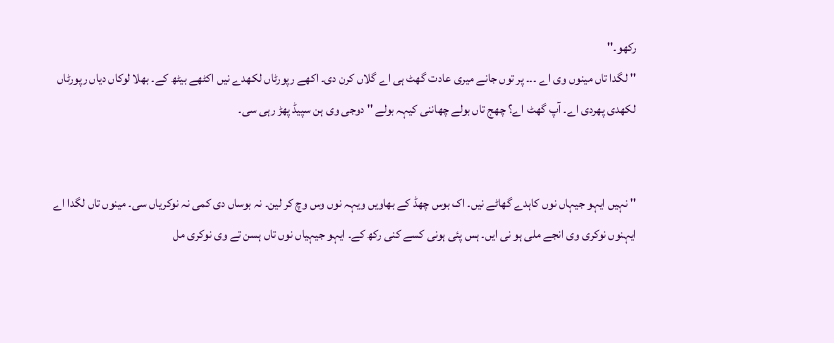رکھو۔''
'' لگدا تاں مینوں وی اے ۔۔۔ پر توں جانے میری عادت گھٹ ہی اے گلاں کرن دی۔ اکھے رپورٹاں لکھدے نیں اکٹھے بیٹھ کے۔ بھلا لوکاں دیاں رپورٹاں لکھدی پھردی اے۔ آپ گھٹ اے؟ چھج تاں بولے چھاننی کیہہ بولے '' دوجی وی ہن سپیڈ پھڑ رہی سی۔


'' نہیں ایہو جیہاں نوں کاہدے گھاٹے نیں۔ اک بوس چھڈ کے بھاویں ویہہ نوں وس وچ کر لین۔ نہ بوساں دی کمی نہ نوکریاں سی۔ مینوں تاں لگدا اے ایہنوں نوکری وی انجے ملی ہو نی ایں۔ ہس پئی ہونی کسے کنی رکھ کے۔ ایہو جیہیاں نوں تاں ہسن تے وی نوکری مل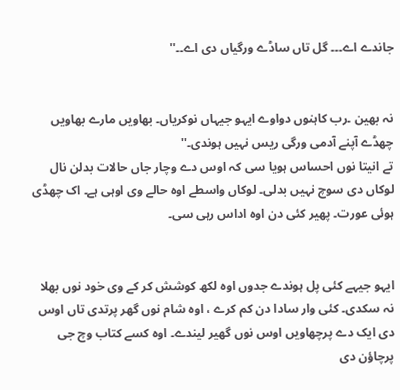جاندے اے۔۔۔ گل تاں ساڈے ورگیاں دی اے۔۔''


نہ بھین ۔رب کاہنوں دواوے ایہو جیہاں نوکریاں۔ بھاویں مارے بھاویں چھڈے آپنے آدمی ورگی ریس نہیں ہوندی۔''
تے انیتا نوں احساس ہویا سی کہ اوس دے وچار جاں حالات بدلن نال لوکاں دی سوچ نہیں بدلی۔ لوکاں واسطے اوہ حالے وی اوہی ہے۔ اک چھڈی ہوئی عورت۔ پھیر کئی دن اوہ اداس رہی سی۔


ایہو جیہے کئی پل ہوندے جدوں اوہ لکھ کوشش کر کے وی خود نوں بھلا نہ سکدی۔ کئی وار سادا دن کم کرے ، اوہ شام نوں گھر پرتدی تاں اوس دی ایک دے پرچھاویں اوس نوں گھیر لیندے۔ اوہ کسے کتاب وچ جی پرچاؤن دی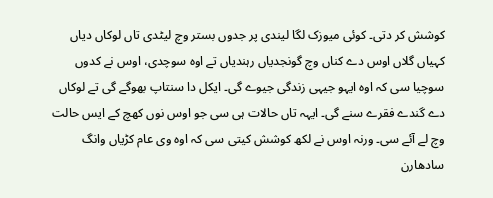کوشش کر دتی۔ کوئی میوزک لگا لیندی پر جدوں بستر وچ لیٹدی تاں لوکاں دیاں کہیاں گلاں اوس دے کناں وچ گونجدیاں رہندیاں تے اوہ سوچدی، اوس نے کدوں سوچیا سی کہ اوہ ایہو جیہی زندگی جیوے گی۔ ایکل دا سنتاپ بھوگے گی تے لوکاں دے گندے فقرے سنے گی۔ ایہہ تاں حالات ہی سی جو اوس نوں کھچ کے ایس حالت وچ لے آئے سی۔ ورنہ اوس نے لکھ کوشش کیتی سی کہ اوہ وی عام کڑیاں وانگ سادھارن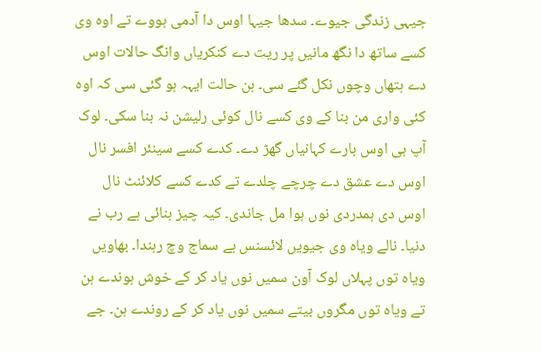جیہی زندگی جیوے۔ سدھا جیہا اوس دا آدمی ہووے تے اوہ وی کسے ساتھ دا نگھ مانیں پر ریت دے کنکریاں وانگ حالات اوس دے ہتھاں وچوں نکل گئے سی۔ ہن حالت ایہہ ہو گئی سی کہ اوہ کئی واری من بنا کے وی کسے نال کوئی رلیشن نہ بنا سکی۔ لوک آپ ہی اوس بارے کہانیاں گھڑ دے۔ کدے کسے سینئر افسر نال اوس دے عشق دے چرچے چلدے تے کدے کسے کلائنٹ نال اوس دی ہمدردی نوں ہوا مل جاندی۔ کیہ چیز بنائی ہے رب نے دنیا۔ نالے ویاہ وی جیویں لائسنس ہے سماج وچ رہندا۔ بھاویں ویاہ توں پہلاں لوک آون سمیں نوں یاد کر کے خوش ہوندے ہن تے ویاہ توں مگروں بیتے سمیں نوں یاد کر کے روندے ہن۔ جے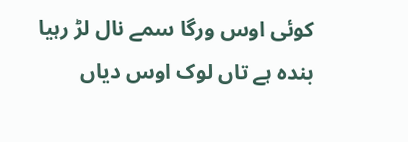کوئی اوس ورگا سمے نال لڑ رہیا بندہ ہے تاں لوک اوس دیاں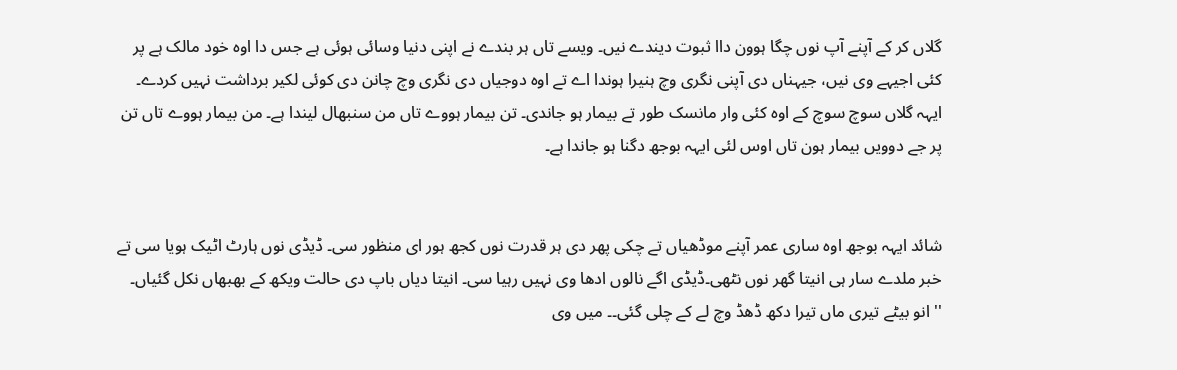گلاں کر کے آپنے آپ نوں چگا ہوون داا ثبوت دیندے نیں۔ ویسے تاں ہر بندے نے اپنی دنیا وسائی ہوئی ہے جس دا اوہ خود مالک ہے پر کئی اجیہے وی نیں، جیہناں دی آپنی نگری وچ ہنیرا ہوندا اے تے اوہ دوجیاں دی نگری وچ چانن دی کوئی لکیر برداشت نہیں کردے۔ ایہہ گلاں سوچ سوچ کے اوہ کئی وار مانسک طور تے بیمار ہو جاندی۔ تن بیمار ہووے تاں من سنبھال لیندا ہے۔ من بیمار ہووے تاں تن پر جے دوویں بیمار ہون تاں اوس لئی ایہہ بوجھ دگنا ہو جاندا ہے۔


شائد ایہہ بوجھ اوہ ساری عمر آپنے موڈھیاں تے چکی پھر دی ہر قدرت نوں کجھ ہور ای منظور سی۔ ڈیڈی نوں ہارٹ اٹیک ہویا سی تے خبر ملدے سار ہی انیتا گھر نوں نٹھی۔ڈیڈی اگے نالوں ادھا وی نہیں رہیا سی۔ انیتا دیاں باپ دی حالت ویکھ کے بھبھاں نکل گئیاں۔
'' انو بیٹے تیری ماں تیرا دکھ ڈھڈ وچ لے کے چلی گئی۔۔ میں وی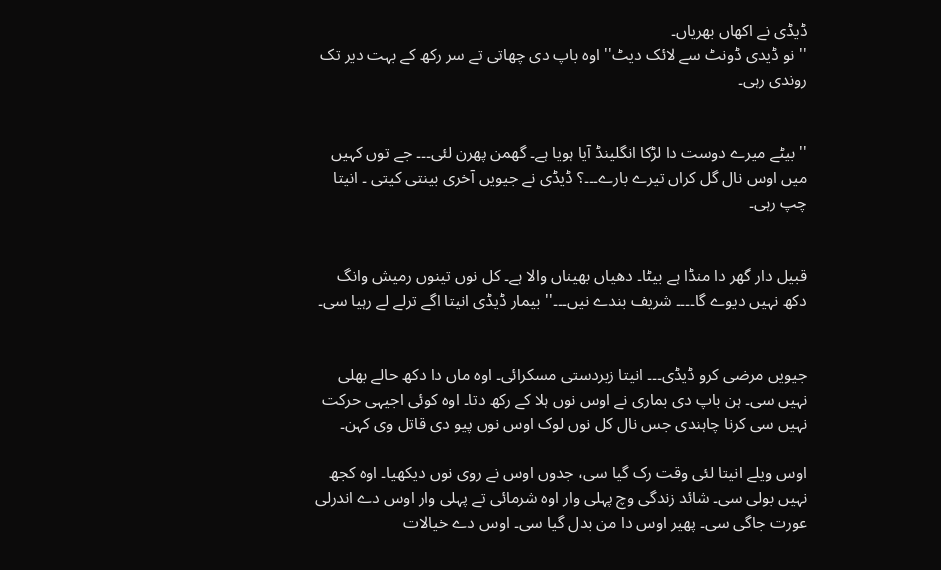ڈیڈی نے اکھاں بھریاں۔
'' نو ڈیدی ڈونٹ سے لائک دیٹ'' اوہ باپ دی چھاتی تے سر رکھ کے بہت دیر تک روندی رہی۔


'' بیٹے میرے دوست دا لڑکا انگلینڈ آیا ہویا ہے۔ گھمن پھرن لئی۔۔۔ جے توں کہیں میں اوس نال گل کراں تیرے بارے۔۔۔؟ ڈیڈی نے جیویں آخری بینتی کیتی ۔ انیتا چپ رہی۔


قبیل دار گھر دا منڈا ہے بیٹا۔ دھیاں بھیناں والا ہے۔ کل نوں تینوں رمیش وانگ دکھ نہیں دیوے گا۔۔۔۔ شریف بندے نیں۔۔۔'' بیمار ڈیڈی انیتا اگے ترلے لے رہیا سی۔


جیویں مرضی کرو ڈیڈی۔۔۔ انیتا زبردستی مسکرائی۔ اوہ ماں دا دکھ حالے بھلی نہیں سی۔ ہن باپ دی بماری نے اوس نوں ہلا کے رکھ دتا۔ اوہ کوئی اجیہی حرکت نہیں سی کرنا چاہندی جس نال کل نوں لوک اوس نوں پیو دی قاتل وی کہن۔

اوس ویلے انیتا لئی وقت رک گیا سی، جدوں اوس نے روی نوں دیکھیا۔ اوہ کجھ نہیں بولی سی۔ شائد زندگی وچ پہلی وار اوہ شرمائی تے پہلی وار اوس دے اندرلی عورت جاگی سی۔ پھیر اوس دا من بدل گیا سی۔ اوس دے خیالات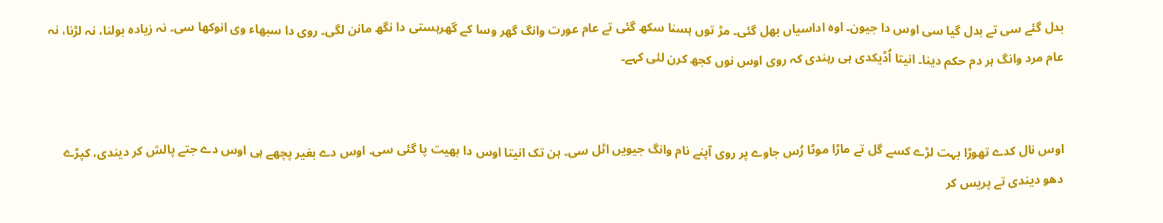بدل گئے سی تے بدل گیا سی اوس دا جیون۔ اوہ اداسیاں بھل گئی۔ مڑ توں ہسنا سکھ گئی تے عام عورت وانگ گھر وسا کے گھرہستی دا نگھ مانن لگی۔ روی دا سبھاء وی انوکھا سی۔ نہ زیادہ بولنا، نہ لڑنا، نہ عام مرد وانگ ہر دم حکم دینا۔ انیتا اُڈیکدی ہی رہندی کہ روی اوس نوں کجھ کرن لئی کہے۔


اوس نال کدے تھوڑا بہت لڑے کسے گل تے ماڑا موٹا رُس جاوے پر روی آپنے نام وانگ جیویں اٹل سی۔ ہن تک انیتا اوس دا بھیت پا گئی سی۔ اوس دے بغیر پچھے ہی اوس دے جتے پالش کر دیندی، کپڑے دھو دیندی تے پریس کر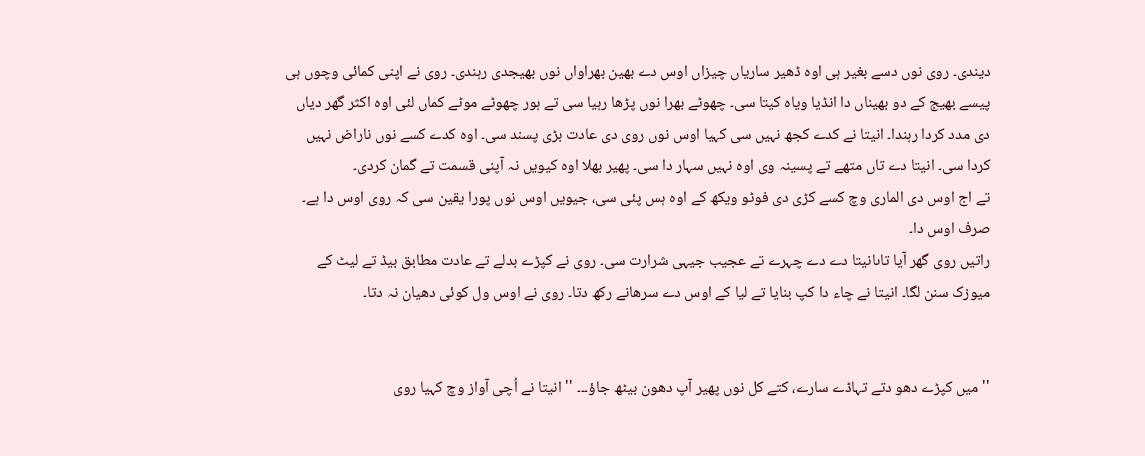دیندی۔ روی نوں دسے بغیر ہی اوہ ڈھیر ساریاں چیزاں اوس دے بھین بھراواں نوں بھیجدی رہندی۔ روی نے اپنی کمائی وچوں ہی پیسے بھیج کے دو بھیناں دا انڈیا ویاہ کیتا سی۔ چھوٹے بھرا نوں پڑھا رہیا سی تے ہور چھوٹے موٹے کماں لئی اوہ اکثر گھر دیاں دی مدد کردا رہندا۔ انیتا نے کدے کجھ نہیں سی کہیا اوس نوں روی دی عادت بڑی پسند سی۔ اوہ کدے کسے نوں ناراض نہیں کردا سی۔ انیتا دے تاں متھے تے پسینہ وی اوہ نہیں سہار دا سی۔ پھیر بھلا اوہ کیویں نہ آپنی قسمت تے گمان کردی۔
تے اج اوس دی الماری وچ کسے کڑی دی فوٹو ویکھ کے اوہ ہس پئی سی، جیویں اوس نوں پورا یقین سی کہ روی اوس دا ہے۔ صرف اوس دا۔
راتیں روی گھر آیا تاںانیتا دے دے چہرے تے عجیب جیہی شرارت سی۔ روی نے کپڑے بدلے تے عادت مطابق بیڈ تے لیٹ کے میوزک سنن لگا۔ انیتا نے چاء دا کپ بنایا تے لیا کے اوس دے سرھانے رکھ دتا۔ روی نے اوس ول کوئی دھیان نہ دتا۔


'' میں کپڑے دھو دتے تہاڈے سارے، کتے کل نوں پھیر آپ دھون بیٹھ جاؤ۔۔۔ '' انیتا نے اُچی آواز وچ کہیا روی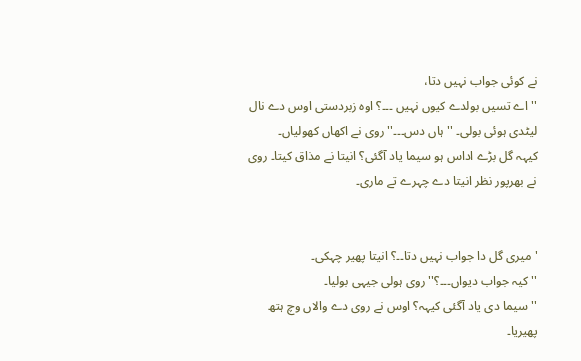نے کوئی جواب نہیں دتا،
'' اے تسیں بولدے کیوں نہیں ۔۔۔؟ اوہ زبردستی اوس دے نال لیٹدی ہوئی بولی۔ '' ہاں دس۔۔۔'' روی نے اکھاں کھولیاں۔
کیہہ گل بڑے اداس ہو سیما یاد آگئی؟ انیتا نے مذاق کیتا۔ روی نے بھرپور نظر انیتا دے چہرے تے ماری۔


' میری گل دا جواب نہیں دتا۔۔؟ انیتا پھیر چہکی۔
'' کیہ جواب دیواں۔۔۔؟'' روی ہولی جیہی بولیا۔
''سیما دی یاد آگئی کیہہ؟ اوس نے روی دے والاں وچ ہتھ پھیریا۔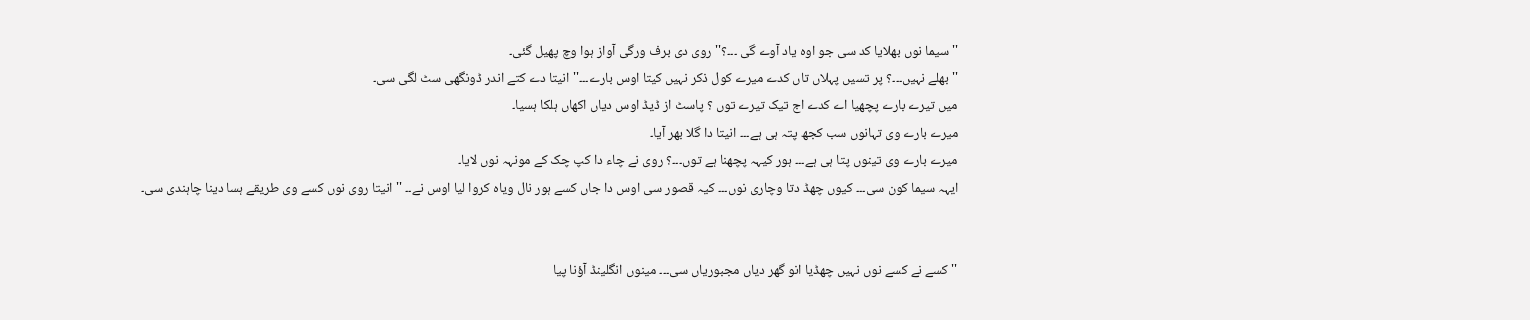'' سیما نوں بھلایا کد سی جو اوہ یاد آوے گی ۔۔۔؟'' روی دی برف ورگی آواز ہوا وچ پھیل گئی۔
'' بھلے نہیں۔۔۔؟ پر تسیں پہلاں تاں کدے میرے کول ذکر نہیں کیتا اوس بارے۔۔۔'' انیتا دے کتے اندر ڈونگھی سٹ لگی سی۔
میں تیرے بارے پچھیا اے کدے اج تیک تیرے توں ؟ پاسٹ از ڈیڈ اوس دیاں اکھاں ہلکا ہسیا۔
میرے بارے وی تہانوں سب کجھ پتہ ہی ہے۔۔۔ انیتا دا گلا بھر آیا۔
میرے بارے وی تینوں پتا ہی ہے۔۔۔ ہور کیہہ پچھنا ہے توں۔۔۔؟ روی نے چاء دا کپ چک کے مونہہ نوں لایا۔
ایہہ سیما کون سی۔۔۔ کیوں چھڈ دتا وچاری نوں۔۔۔ کیہ قصور سی اوس دا جاں کسے ہور نال ویاہ کروا لیا اوس نے۔۔ '' انیتا روی نوں کسے وی طریقے ہسا دینا چاہندی سی۔


'' کسے نے کسے نوں نہیں چھڈیا انو گھر دیاں مجبوریاں سی۔۔۔ مینوں انگلینڈ آؤنا پیا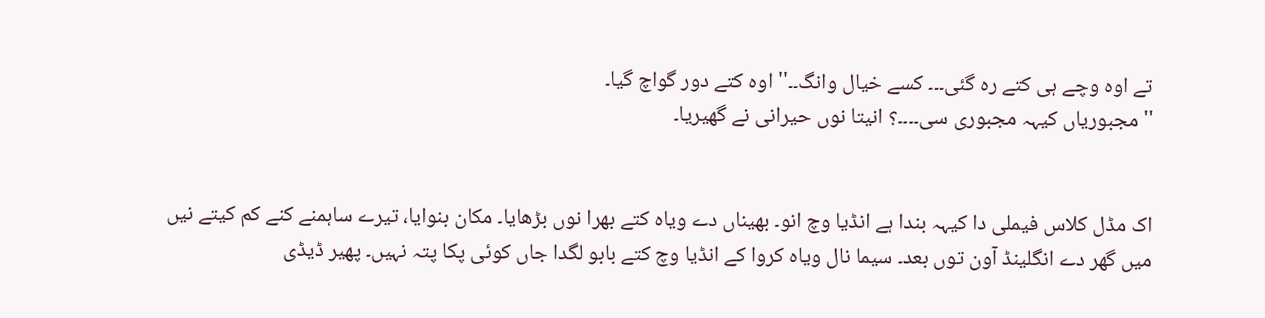تے اوہ وچے ہی کتے رہ گئی۔۔۔ کسے خیال وانگ۔۔'' اوہ کتے دور گواچ گیا۔
'' مجبوریاں کیہہ مجبوری سی۔۔۔۔؟ انیتا نوں حیرانی نے گھیریا۔


اک مڈل کلاس فیملی دا کیہہ بندا ہے انڈیا وچ انو۔ بھیناں دے ویاہ کتے بھرا نوں بڑھایا۔ مکان بنوایا، تیرے ساہمنے کنے کم کیتے نیں میں گھر دے انگلینڈ آون توں بعد۔ سیما نال ویاہ کروا کے انڈیا وچ کتے بابو لگدا جاں کوئی پکا پتہ نہیں۔ پھیر ڈیڈی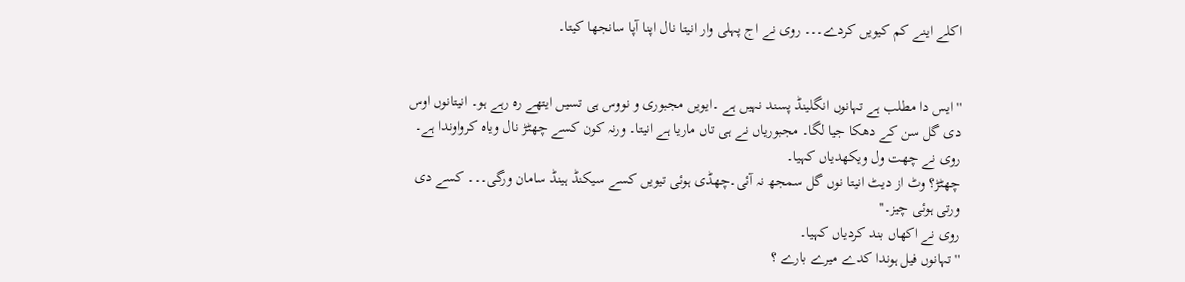اکلے اینے کم کیویں کردے۔۔۔ روی نے اج پہلی وار انیتا نال اپنا آپا سانجھا کیتا۔


'' ایس دا مطلب ہے تہانوں انگلینڈ پسند نہیں ہے ۔ایویں مجبوری و نووس ہی تسیں ایتھے رہ رہے ہو۔ انیتانوں اوس دی گل سن کے دھکا جیا لگا۔ مجبوریاں نے ہی تاں ماریا ہے انیتا۔ ورنہ کون کسے چھٹڑ نال ویاہ کرواوندا ہے۔ روی نے چھت ول ویکھدیاں کہیا۔
چھٹڑ؟ وٹ از دیٹ انیتا نوں گل سمجھ نہ آئی۔چھڈی ہوئی تیویں کسے سیکنڈ ہینڈ سامان ورگی۔۔۔ کسے دی ورتی ہوئی چیز۔''
روی نے اکھاں بند کردیاں کہیا۔
'' تہانوں فیل ہوندا کدے میرے بارے ؟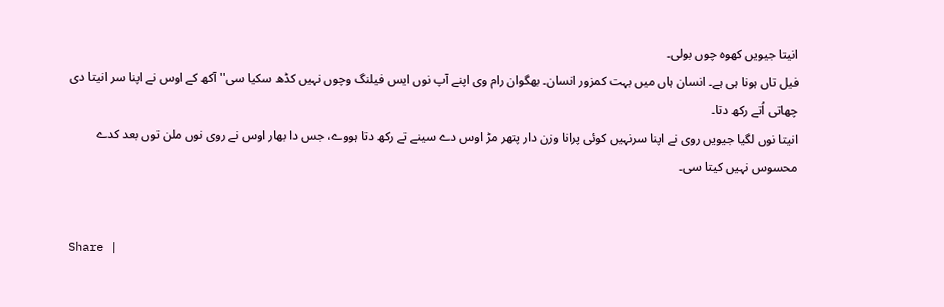انیتا جیویں کھوہ چوں بولی۔
فیل تاں ہونا ہی ہے۔ انسان ہاں میں بہت کمزور انسان۔ بھگوان رام وی اپنے آپ نوں ایس فیلنگ وچوں نہیں کڈھ سکیا سی'' آکھ کے اوس نے اپنا سر انیتا دی چھاتی اُتے رکھ دتا۔
انیتا نوں لگیا جیویں روی نے اپنا سرنہیں کوئی پرانا وزن دار پتھر مڑ اوس دے سینے تے رکھ دتا ہووے، جس دا بھار اوس نے روی نوں ملن توں بعد کدے محسوس نہیں کیتا سی۔


Share |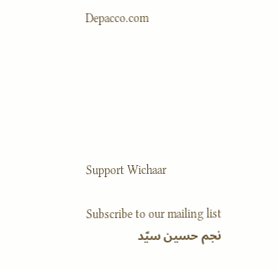Depacco.com






Support Wichaar

Subscribe to our mailing list
نجم حسین سیّد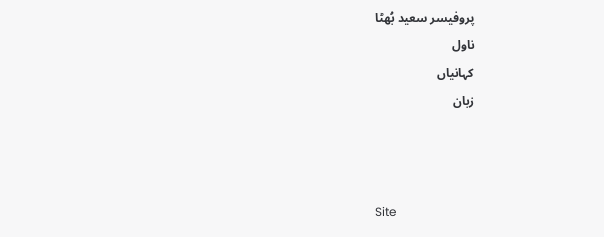پروفیسر سعید بُھٹا
ناول
کہانیاں
زبان



Site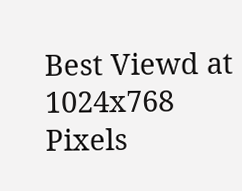Best Viewd at 1024x768 Pixels